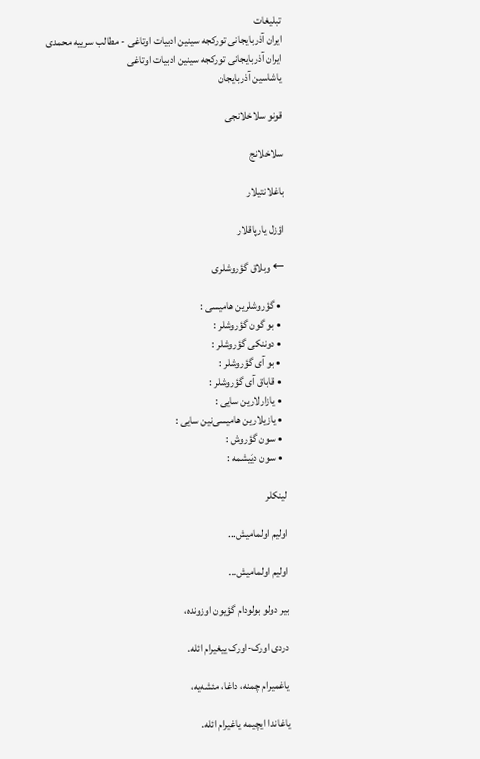تبلیغات
ایران آذربایجانی تورکجه سینین ادبیات اوتاغی - مطالب سرییه محمدی
ایران آذربایجانی تورکجه سینین ادبیات اوتاغی
یاشاسین آذربایجان

قونو سلاخلانجی

سلاخلانج

باغلانتیلار

اؤزل یارپاقلار‌

← وبلاق گؤروشلری

  • گؤروشلرین هامیسی :
  • بو گون گؤروشلر :
  • دوننکی گؤروشلر :
  • بو آی گؤروشلر :
  • قاباق آی گؤرو‌شلر :
  • یازارلارین سایی :
  • یازیلارین هامیسی‌نین سایی :
  • سون گؤروش :
  • سون دیَیشمه :

لینکلر‌

اولیم اولمامیش...

اولیم اولمامیش...

بیر دولو بولودام گؤیون اوزونده،

دردی اورک-اورک ییغیرام ائله.

یاغمیرام چمنه، داغا، مئشه‌یه،

یاغاندا ایچیمه یاغیرام ائله.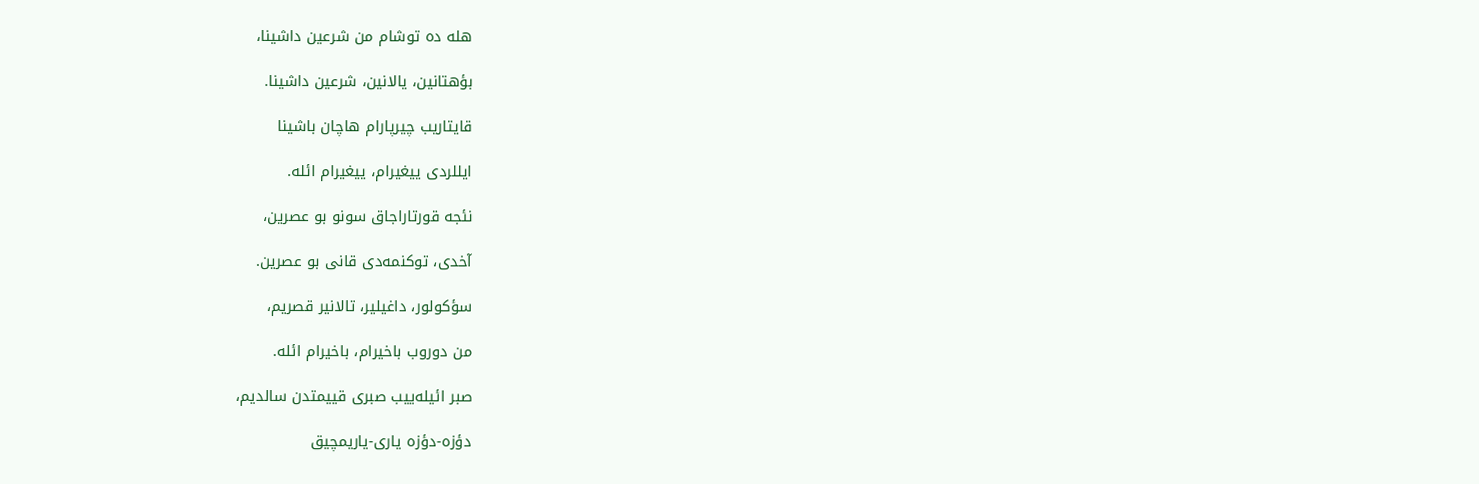هله ده توشام من شرعین داشینا،

بؤهتانین، یالانین، شرعین داشینا.

قایتاریب چیرپارام هاچان باشینا

ایللردی ییغیرام، ییغیرام ائله.

نئجه قورتاراجاق سونو بو عصرین،

آخدی، توکنمه‌دی قانی بو عصرین.

سؤکولور، داغیلیر، تالانیر قصریم،

من دوروب باخیرام، باخیرام ائله.

صبر ائیله‌ییب صبری قییمتدن سالدیم،

دؤزه-دؤزه یاری-یاریمچیق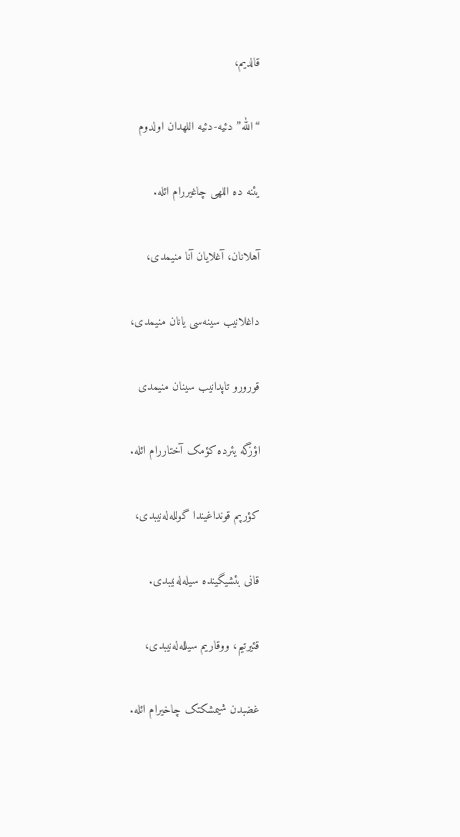قالدیم،

“الله” دئیه-دئیه اللهدان اولدوم

یئنه ده اللهی چاغیررام ائله.

آهلانان، آغلایان آنا منیمدی،

داغلانیب سینه‌سی یانان منیمدی،

قورورو تاپدانیب سینان منیمدی

اؤزگه یئرده کؤمک آختاررام ائله.

کؤرپم قونداغیندا گولله‌له‌نیبدی،

قانی بئشیگینده سیله‌له‌نیبدی.

قئیرتیم، ووقاریم سیلله‌له‌نیبدی،

غضبدن شیمشکتک چاخیرام ائله.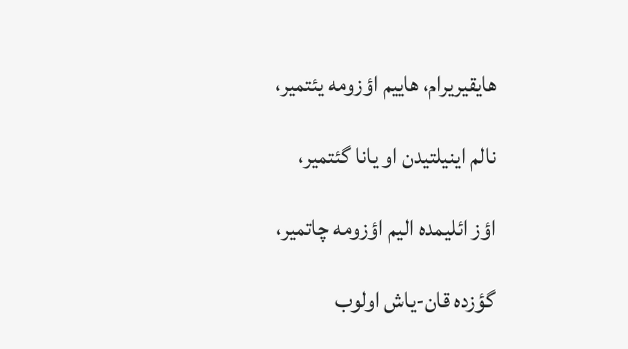هایقیریرام، هاییم اؤزومه یئتمیر،

نالم اینیلتیدن او یانا گئتمیر،

اؤز ائلیمده الیم اؤزومه چاتمیر،

گؤزده قان-یاش اولوب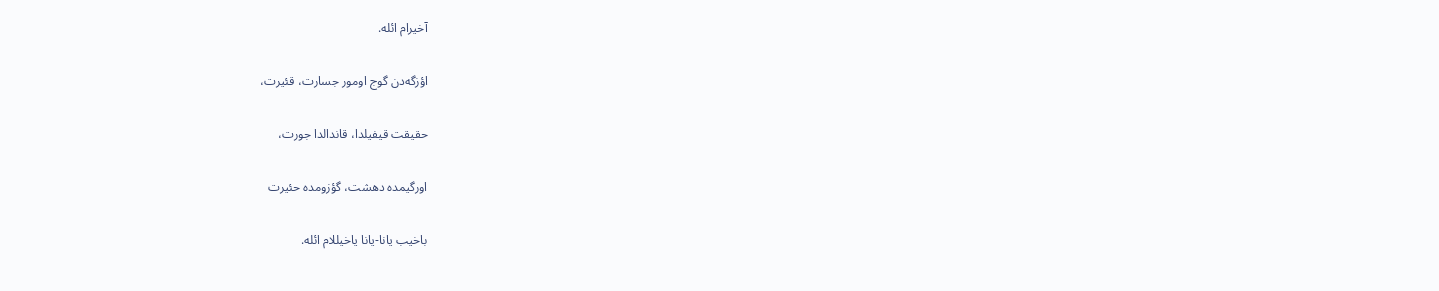آخیرام ائله.

اؤزگه‌دن گوج اومور جسارت، قئیرت،

حقیقت قیفیلدا، قاندالدا جورت،

اورگیمده دهشت، گؤزومده حئیرت

باخیب یانا-یانا یاخیللام ائله.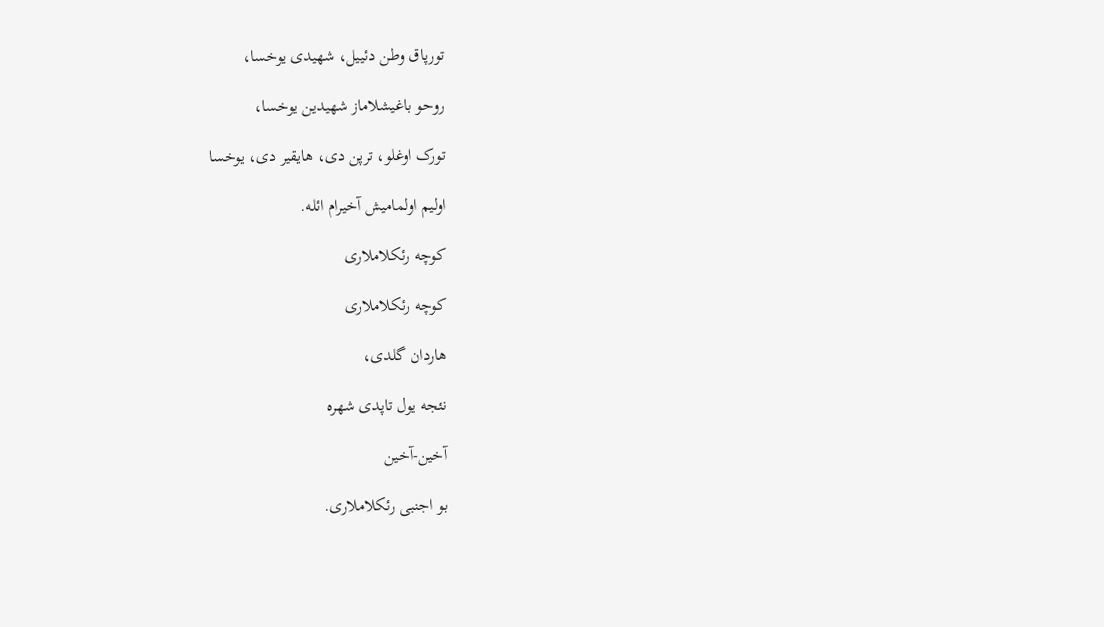تورپاق وطن دئییل، شهیدی یوخسا،

روحو باغیشلاماز شهیدین یوخسا،

تورک اوغلو، ترپن دی، هایقیر دی، یوخسا

اولیم اولمامیش آخیرام ائله.

کوچه رئکلاملاری

کوچه رئکلاملاری

هاردان گلدی،

نئجه یول تاپدی شهره

آخین-آخین

بو اجنبی رئکلاملاری.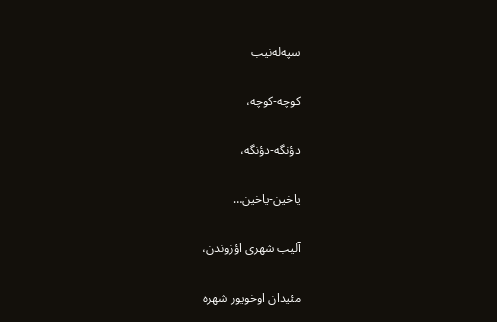سپه‌له‌نیب

کوچه-کوچه،

دؤنگه-دؤنگه،

یاخین-یاخین…

آلیب شهری اؤزوندن،

مئیدان اوخویور شهره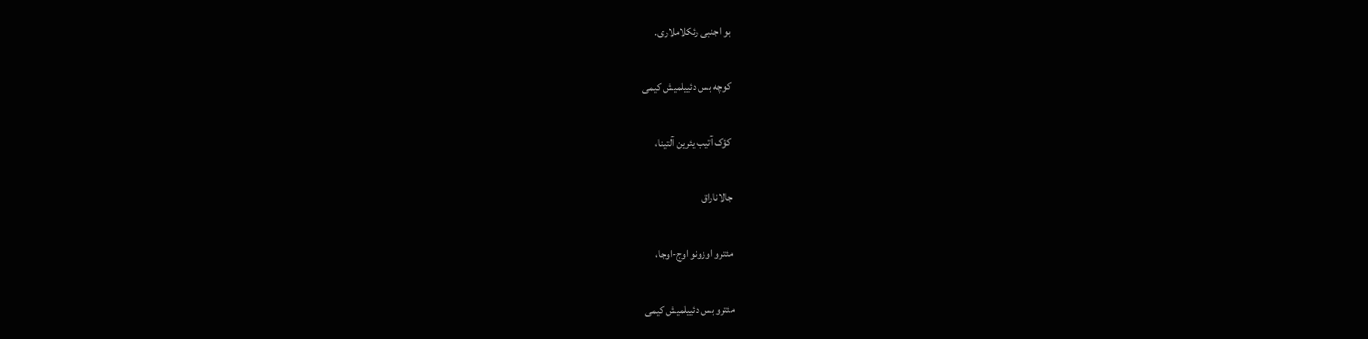بو اجنبی رئکلاملاری.

کوچه بس دئییلمیش کیمی

کؤک آتیب یئرین آلتینا،

جالاناراق

مئترو اوزونو اوج-اوجا،

مئترو بس دئییلمیش کیمی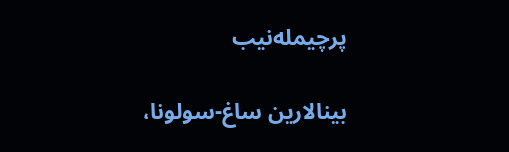پرچیمله‌نیب

بینالارین ساغ-سولونا،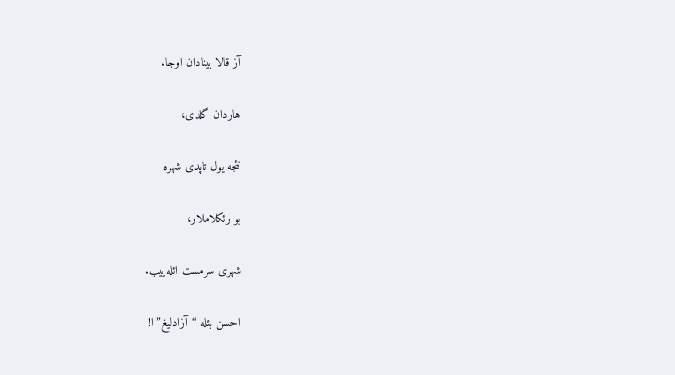آز قالا بینادان اوجا.

هاردان گلدی،

نئجه یول تاپدی شهره

بو رئکلاملار،

شهری سرمست ائله‌ییب.

احسن بئله “آزادلیغ”ا!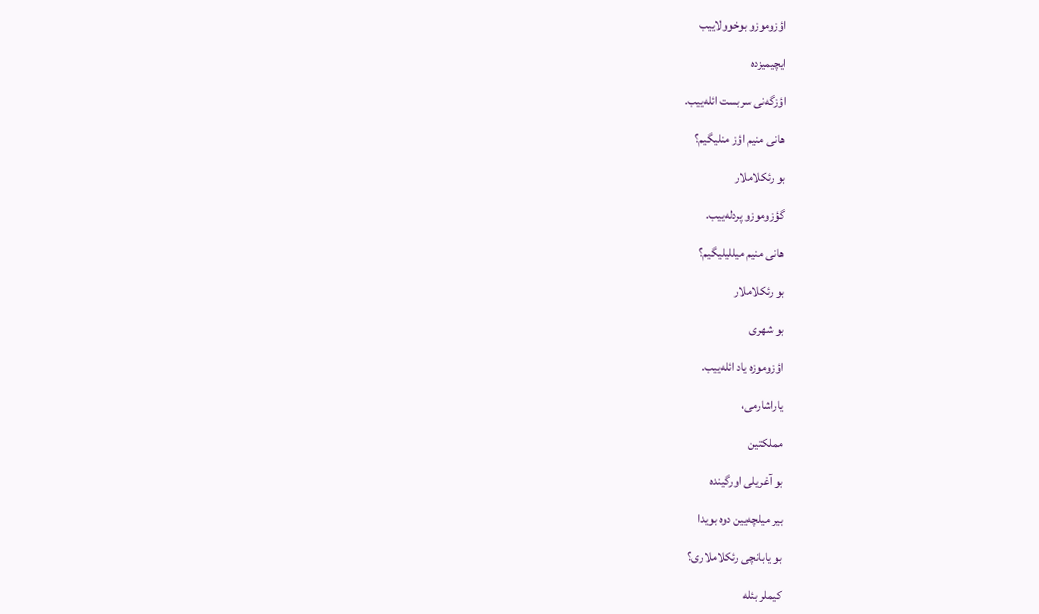اؤزوموزو بوخوولاییب

ایچیمیزده

اؤزگه‌نی سربست ائله‌ییب.

هانی منیم اؤز منلیگیم؟

بو رئکلاملار

گؤزوموزو پردله‌ییب.

هانی منیم میللیلیگیم؟

بو رئکلاملار

بو شهری

اؤزوموزه یاد ائله‌ییب.

یاراشارمی،

مملکتین

بو آغریلی اورگینده

بیر میلچه‌یین دوه بویدا

بو یابانچی رئکلاملاری؟

کیملر بئله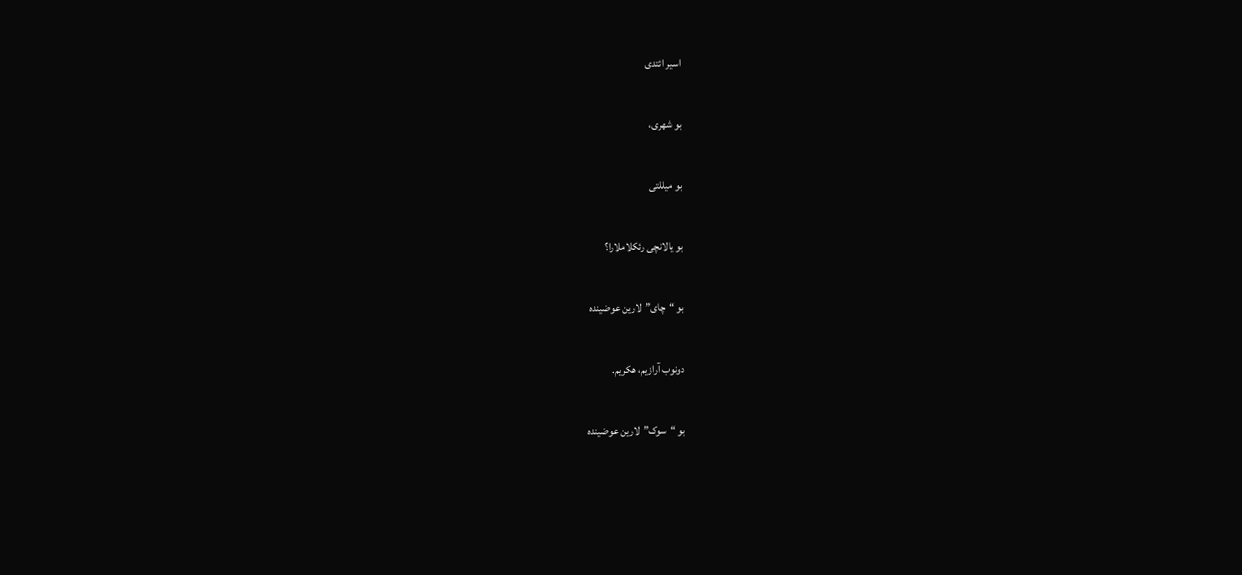اسیر ائتدی

بو شهری،

بو میللتی

بو یالانچی رئکلاملارا؟

بو “چای”لارین عوضینده

دونوب آرازیم، هکریم.

بو “سوک”لارین عوضینده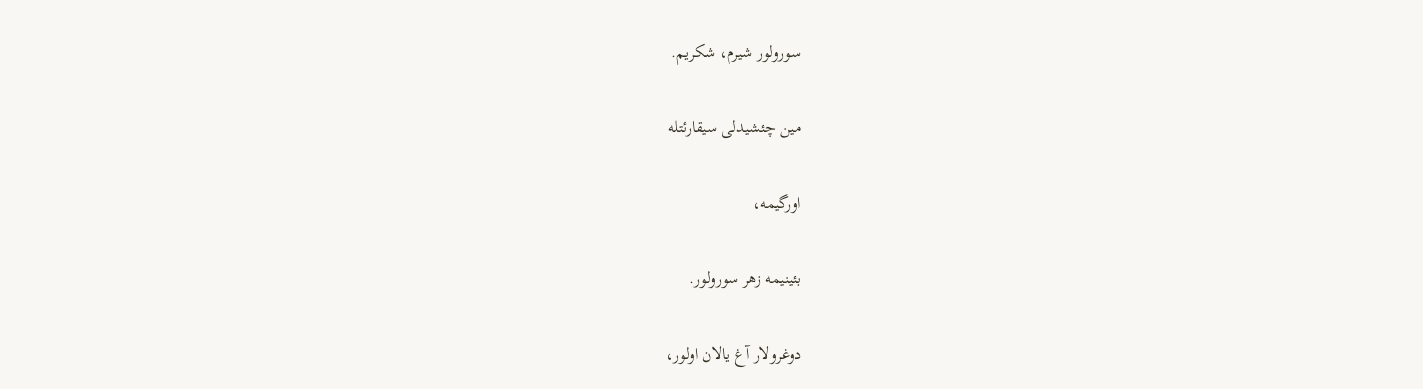سورولور شیرم، شکریم.

مین چئشیدلی سیقارئتله

اورگیمه،

بئینیمه زهر سورولور.

دوغرولار آغ یالان اولور،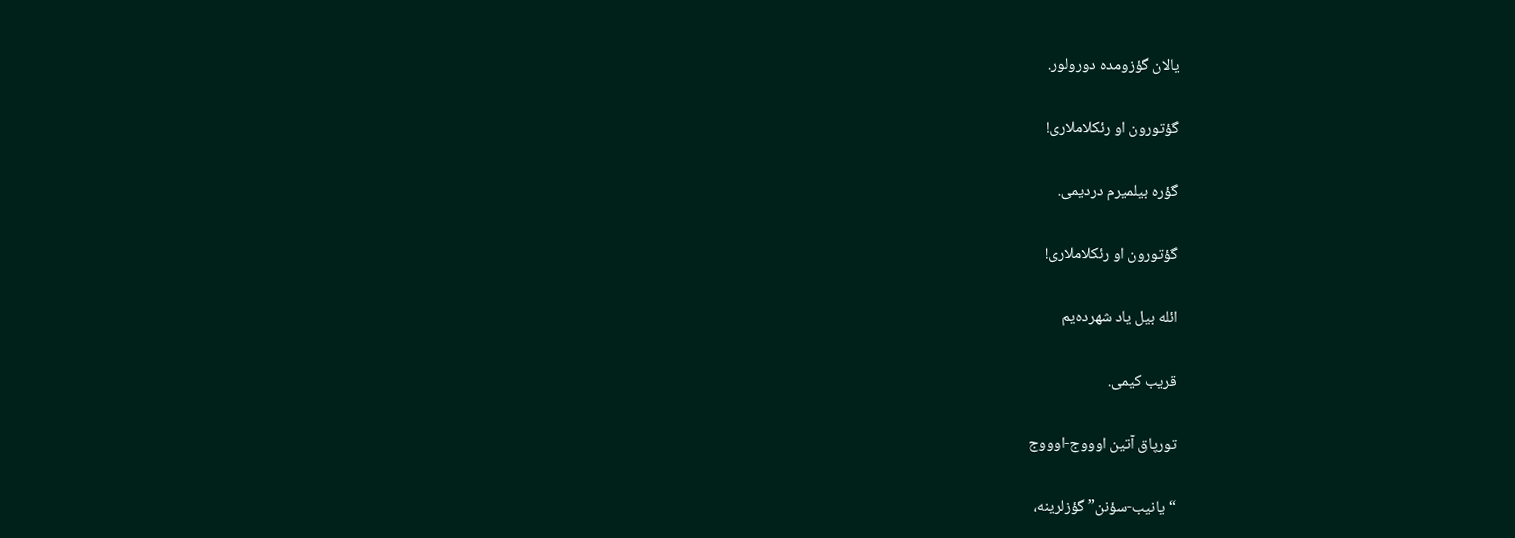یالان گؤزومده دورولور.

گؤتورون او رئکلاملاری!

گؤره بیلمیرم دردیمی.

گؤتورون او رئکلاملاری!

ائله بیل یاد شهرده‌یم

قریب کیمی.

تورپاق آتین اوووج-اوووج

“یانیب-سؤنن” گؤزلرینه،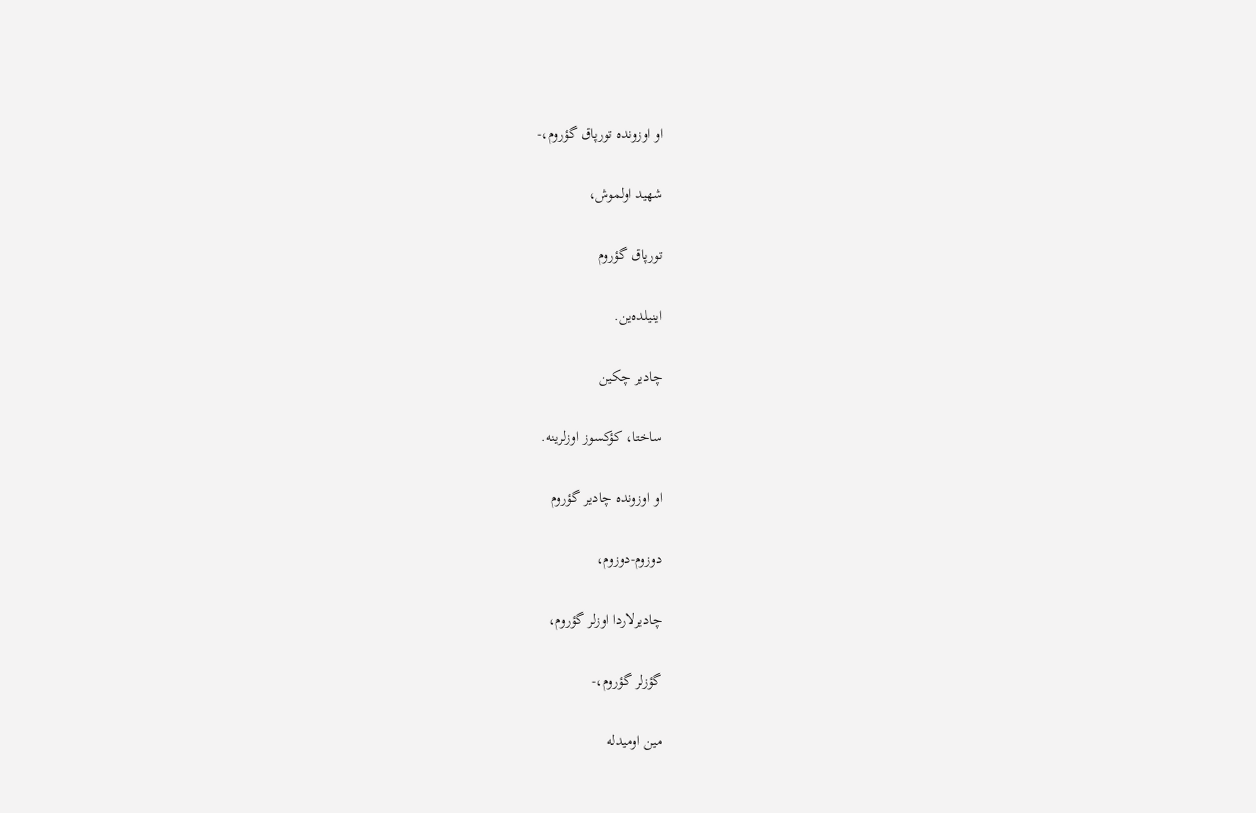او اوزونده تورپاق گؤروم،-

شهید اولموش،

تورپاق گؤروم

اینیلده‌ین.

چادیر چکین

ساختا، کؤکسوز اوزلرینه.

او اوزونده چادیر گؤروم

دوزوم-دوزوم،

چادیرلاردا اوزلر گؤروم،

گؤزلر گؤروم،-

مین اومیدله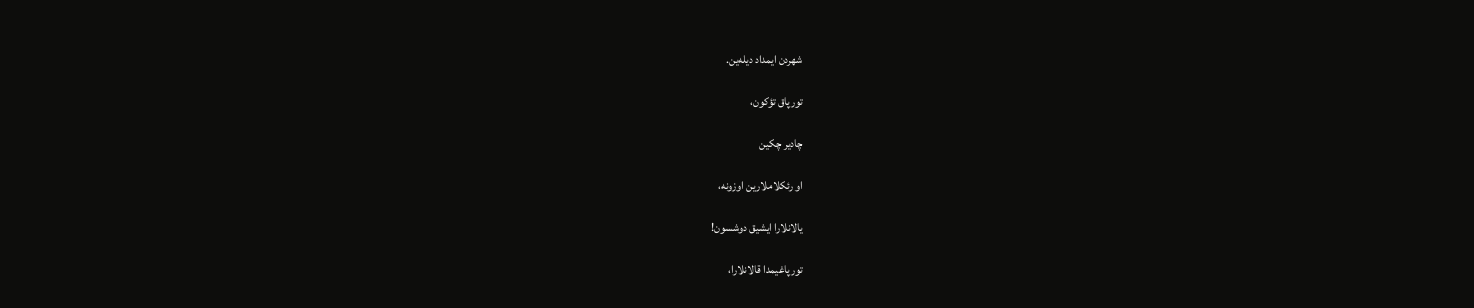شهردن ایمداد دیله‌ین.

تورپاق تؤکون،

چادیر چکین

او رئکلاملارین اوزونه،

یالانلارا ایشیق دوشسون!

تورپاغیمدا قالانلارا،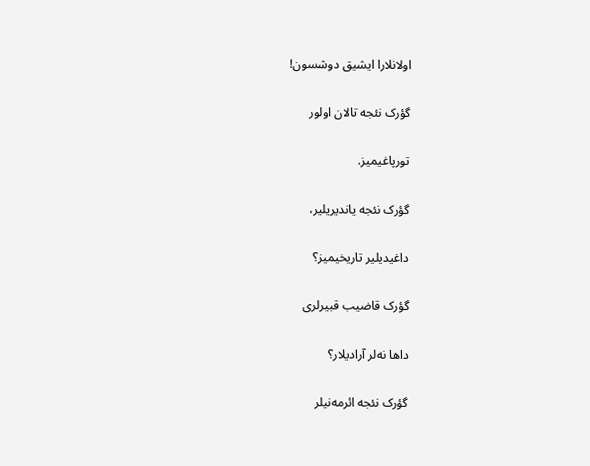اولانلارا ایشیق دوشسون!

گؤرک نئجه تالان اولور

تورپاغیمیز.

گؤرک نئجه یاندیریلیر،

داغیدیلیر تاریخیمیز؟

گؤرک قاضیب قبیرلری

داها نه‌لر آرادیلار؟

گؤرک نئجه ائرمه‌نیلر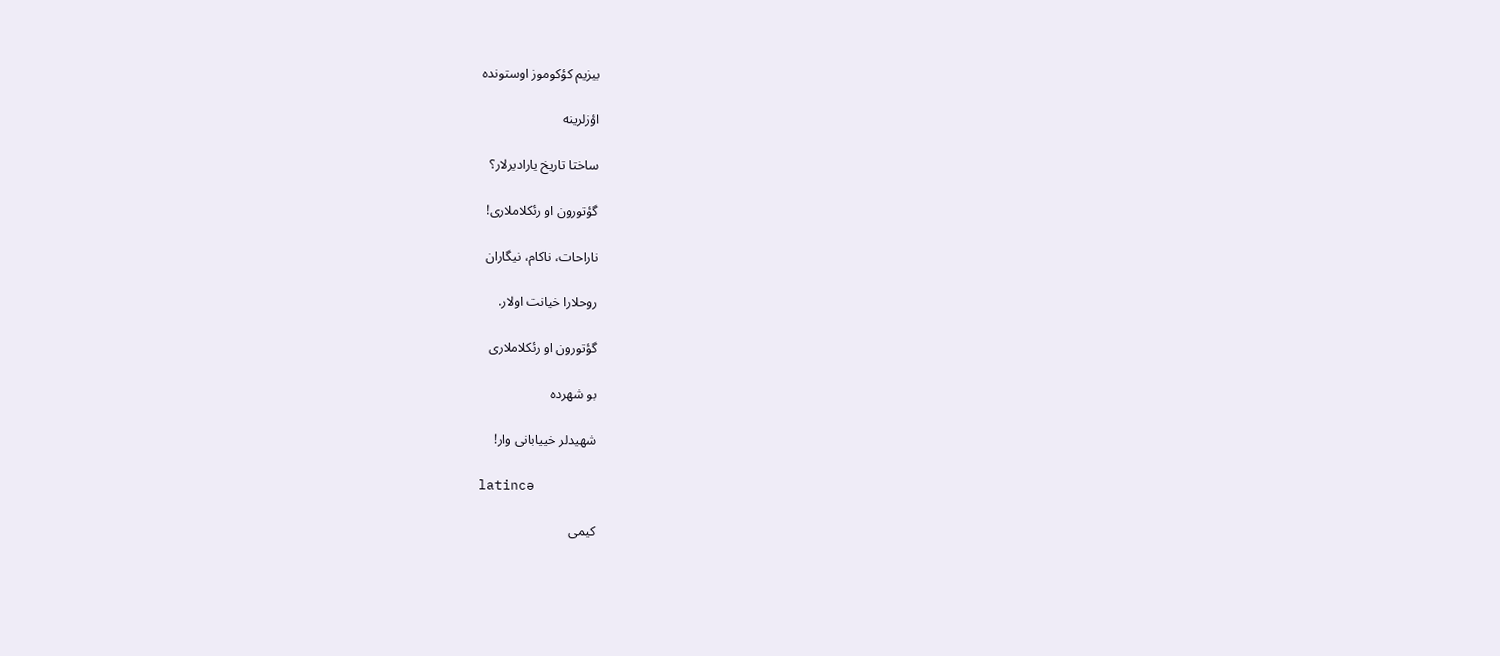بیزیم کؤکوموز اوستونده

اؤزلرینه

ساختا تاریخ یارادیرلار؟

گؤتورون او رئکلاملاری!

ناراحات، ناکام، نیگاران

روحلارا خیانت اولار.

گؤتورون او رئکلاملاری

بو شهرده

شهیدلر خییابانی وار!

latincə

کیمی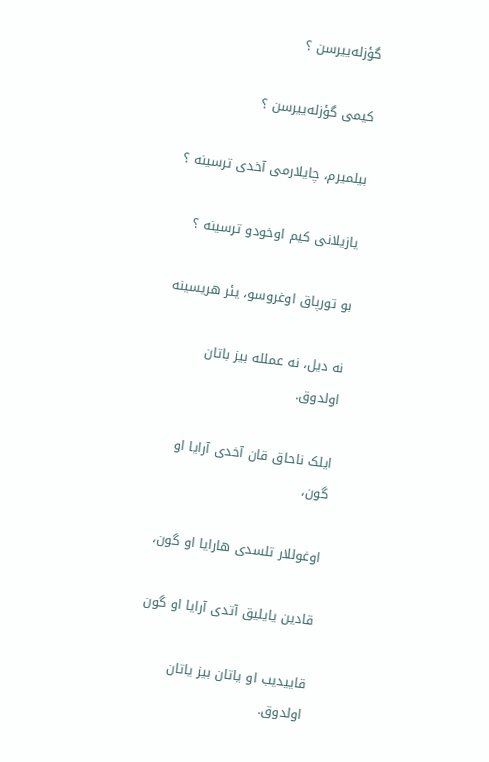گؤزله‌ییرسن ؟

کیمی گؤزله‌ییرسن ؟

بیلمیرم، چایلارمی آخدی ترسینه ؟

یازیلانی کیم اوخودو ترسینه ؟

بو تورپاق اوغروسو، یئر هریسینه

نه دیل، نه عملله بیز باتان اولدوق.

ایلک ناحاق قان آخدی آرایا او گون،

اوغوللار تلسدی هارایا او گون،

قادین یایلیق آتدی آرایا او گون

قاییدیب او یاتان بیز یاتان اولدوق.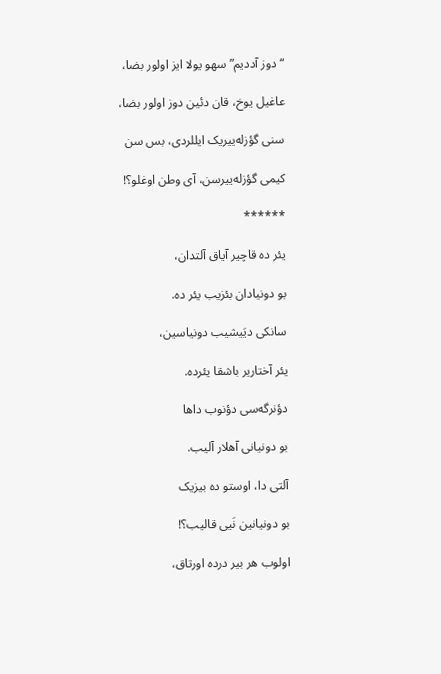“دوز آددیم” سهو یولا ایز اولور بضا،

عاغیل یوخ، قان دئین دوز اولور بضا،

سنی گؤزله‌ییریک ایللردی، بس سن

کیمی گؤزله‌ییرسن، آی وطن اوغلو؟!

******

یئر ده قاچیر آیاق آلتدان،

بو دونیادان بئزیب یئر ده.

سانکی دیَیشیب دونیاسین،

یئر آختاریر باشقا یئرده.

دؤنرگه‌سی دؤنوب داها

بو دونیانی آهلار آلیب.

آلتی دا، اوستو ده بیزیک

بو دونیانین نَیی قالیب؟!

اولوب هر بیر درده اورتاق،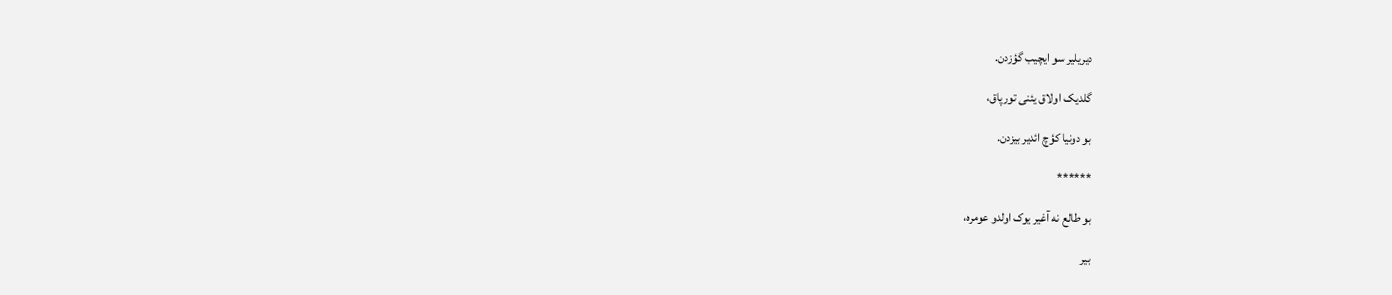دیریلیر سو ایچیب گؤزدن.

گلدیک اولاق یئنی تورپاق،

بو دونیا کؤچ ائدیر بیزدن.

******

بو طالع نه آغیر یوک اولدو عومره،

بیر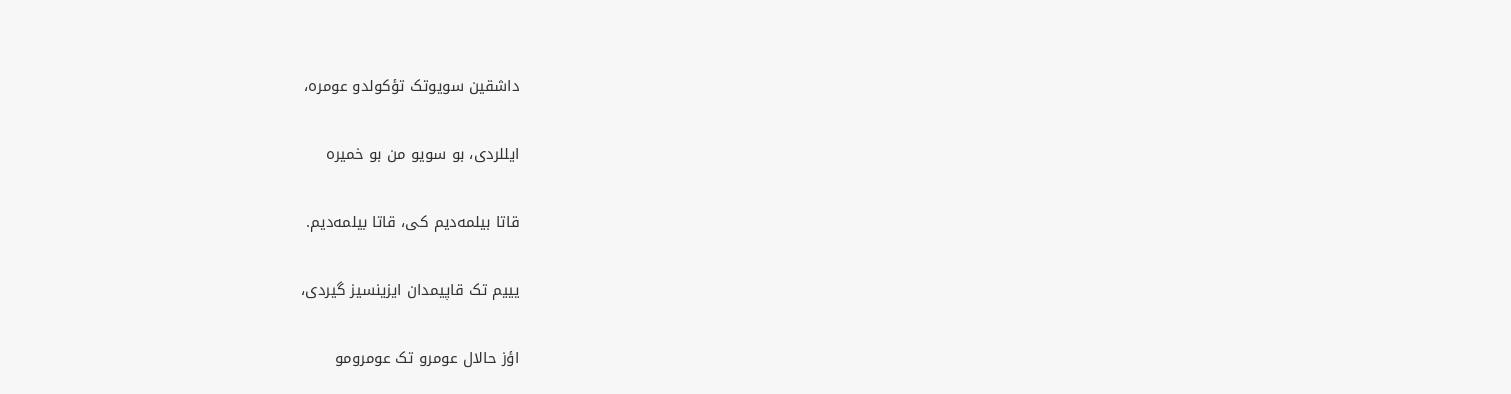داشقین سویوتک تؤکولدو عومره،

ایللردی، بو سویو من بو خمیره

قاتا بیلمه‌دیم کی، قاتا بیلمه‌دیم.

یییم تک قاپیمدان ایزینسیز گیردی،

اؤز حالال عومرو تک عومرومو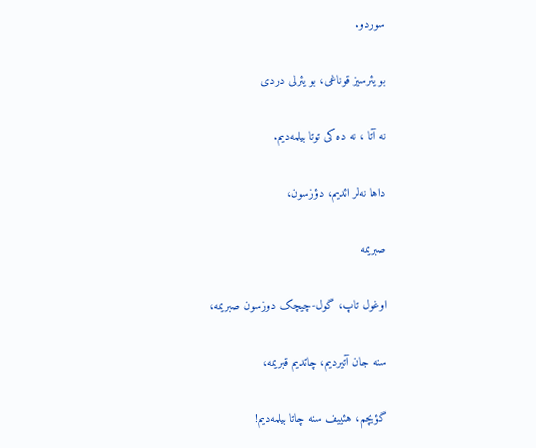سوردو.

بو یئرسیز قوناغی، بو یئرلی دردی

نه آتا ، نه ده کی توتا بیلمه‌دیم.

داها نه‌لر ائدیم، دؤزسون،

صبریمه

اوغول تاپ، گول-چیچک دوزسون صبریمه،

سنه جان آتیردیم، چاتدیم قبریمه،

گؤیچم، هئییف سنه چاتا بیلمه‌دیم!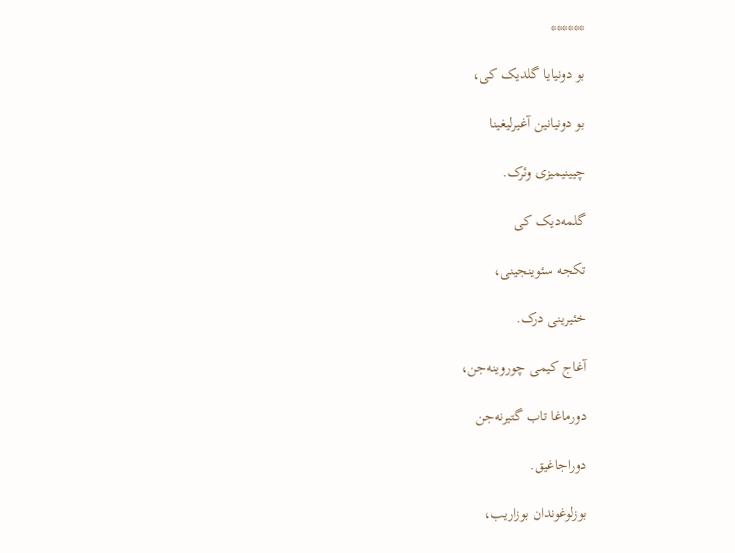******

بو دونیایا گلدیک کی،

بو دونیانین آغیرلیغینا

چیینیمیزی وئرک.

گلمه‌دیک کی

تکجه سئوینجینی،

خئیرینی درک.

آغاج کیمی چوروینه‌جن،

دورماغا تاب گتیرنه‌جن

دوراجاغیق.

بوزلوغوندان بوزاریب،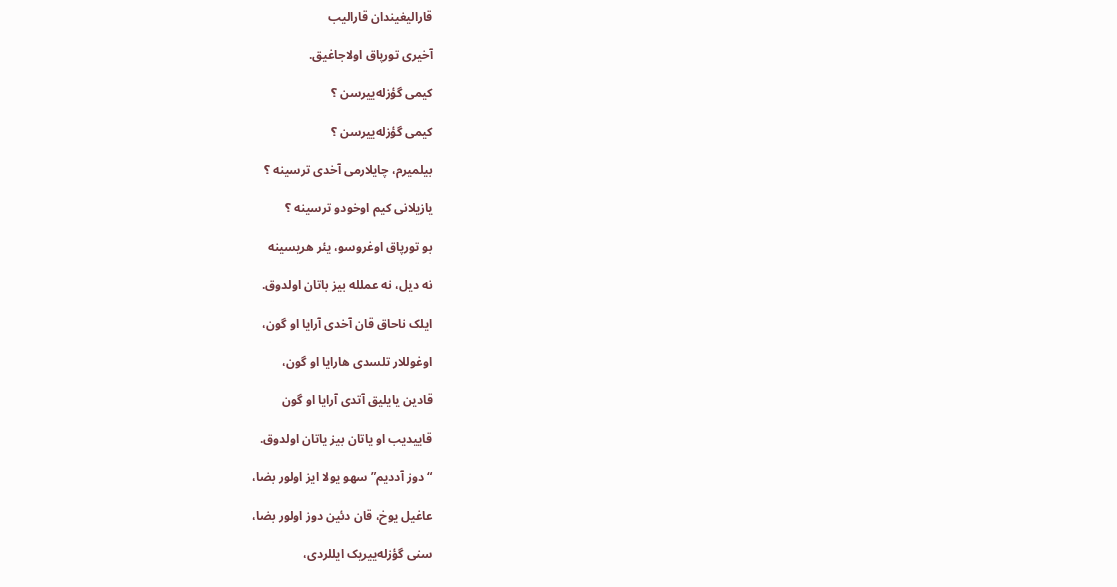قارالیغیندان قارالیب

آخیری تورپاق اولاجاغیق.

کیمی گؤزله‌ییرسن ؟

کیمی گؤزله‌ییرسن ؟

بیلمیرم، چایلارمی آخدی ترسینه ؟

یازیلانی کیم اوخودو ترسینه ؟

بو تورپاق اوغروسو، یئر هریسینه

نه دیل، نه عملله بیز باتان اولدوق.

ایلک ناحاق قان آخدی آرایا او گون،

اوغوللار تلسدی هارایا او گون،

قادین یایلیق آتدی آرایا او گون

قاییدیب او یاتان بیز یاتان اولدوق.

“دوز آددیم” سهو یولا ایز اولور بضا،

عاغیل یوخ، قان دئین دوز اولور بضا،

سنی گؤزله‌ییریک ایللردی،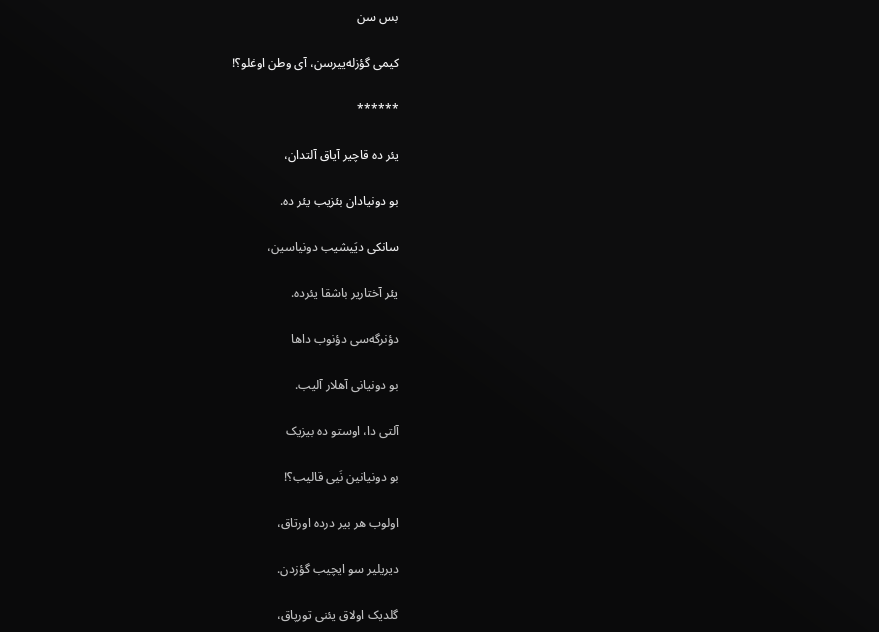بس سن

کیمی گؤزله‌ییرسن، آی وطن اوغلو؟!

******

یئر ده قاچیر آیاق آلتدان،

بو دونیادان بئزیب یئر ده.

سانکی دیَیشیب دونیاسین،

یئر آختاریر باشقا یئرده.

دؤنرگه‌سی دؤنوب داها

بو دونیانی آهلار آلیب.

آلتی دا، اوستو ده بیزیک

بو دونیانین نَیی قالیب؟!

اولوب هر بیر درده اورتاق،

دیریلیر سو ایچیب گؤزدن.

گلدیک اولاق یئنی تورپاق،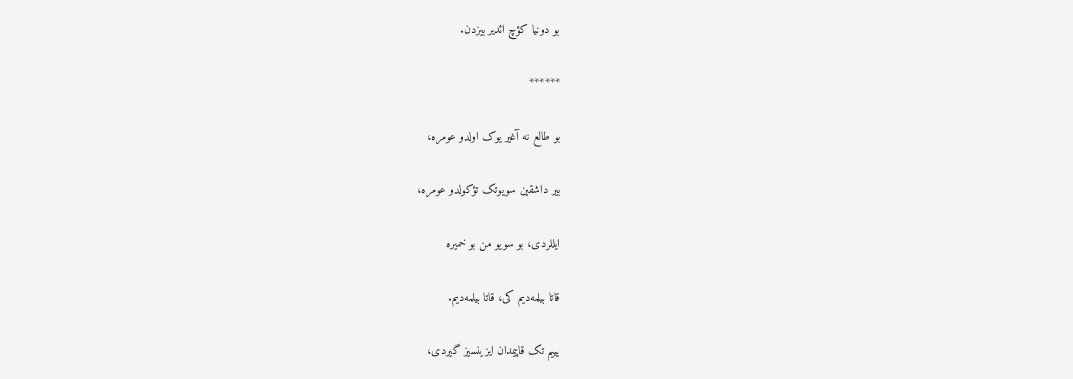بو دونیا کؤچ ائدیر بیزدن.

******

بو طالع نه آغیر یوک اولدو عومره،

بیر داشقین سویوتک تؤکولدو عومره،

ایللردی، بو سویو من بو خمیره

قاتا بیلمه‌دیم کی، قاتا بیلمه‌دیم.

یییم تک قاپیمدان ایزینسیز گیردی،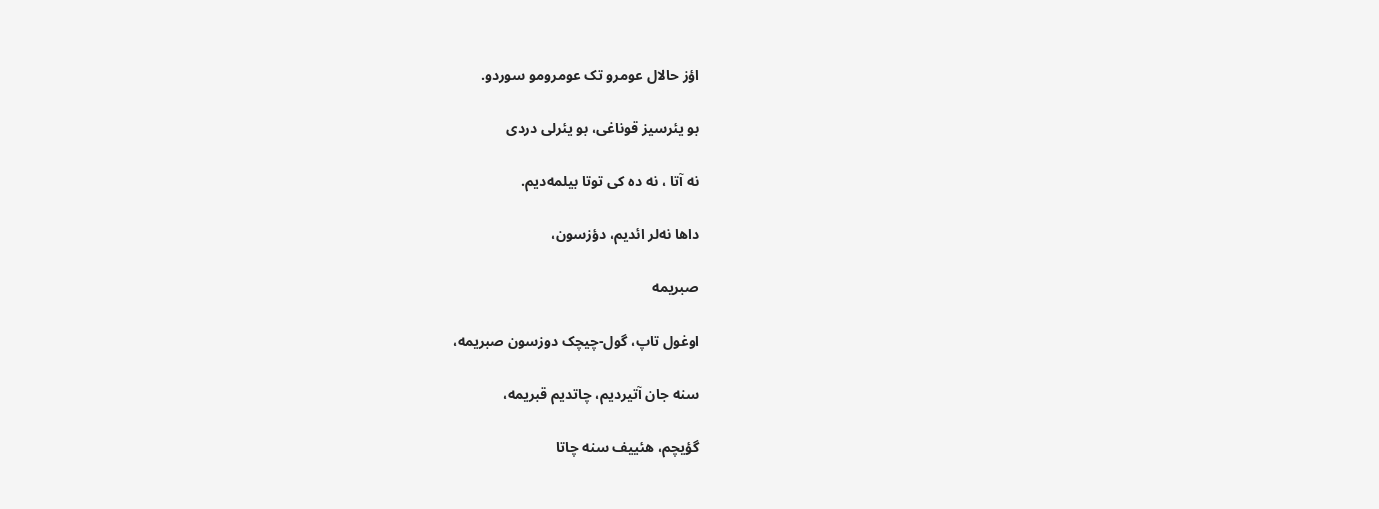اؤز حالال عومرو تک عومرومو سوردو.

بو یئرسیز قوناغی، بو یئرلی دردی

نه آتا ، نه ده کی توتا بیلمه‌دیم.

داها نه‌لر ائدیم، دؤزسون،

صبریمه

اوغول تاپ، گول-چیچک دوزسون صبریمه،

سنه جان آتیردیم، چاتدیم قبریمه،

گؤیچم، هئییف سنه چاتا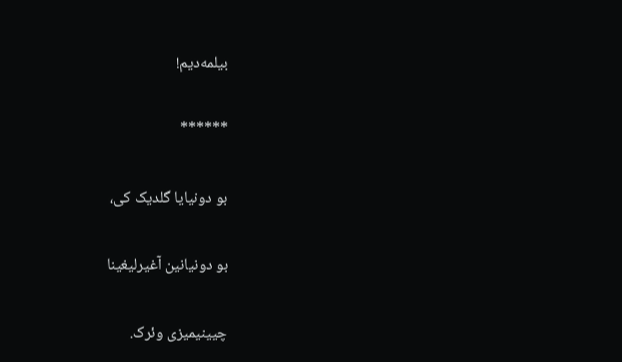بیلمه‌دیم!

******

بو دونیایا گلدیک کی،

بو دونیانین آغیرلیغینا

چیینیمیزی وئرک.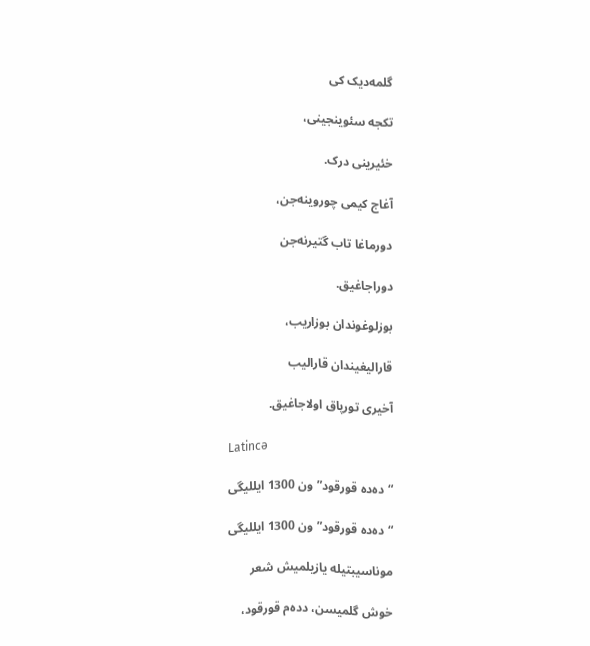گلمه‌دیک کی

تکجه سئوینجینی،

خئیرینی درک.

آغاج کیمی چوروینه‌جن،

دورماغا تاب گتیرنه‌جن

دوراجاغیق.

بوزلوغوندان بوزاریب،

قارالیغیندان قارالیب

آخیری تورپاق اولاجاغیق.

Latincə

“ده‌ده قورقود”ون 1300 ایللیگی

“ده‌ده قورقود”ون 1300 ایللیگی

موناسیبتیله یازیلمیش شعر

خوش گلمیسن، دده‌م قورقود،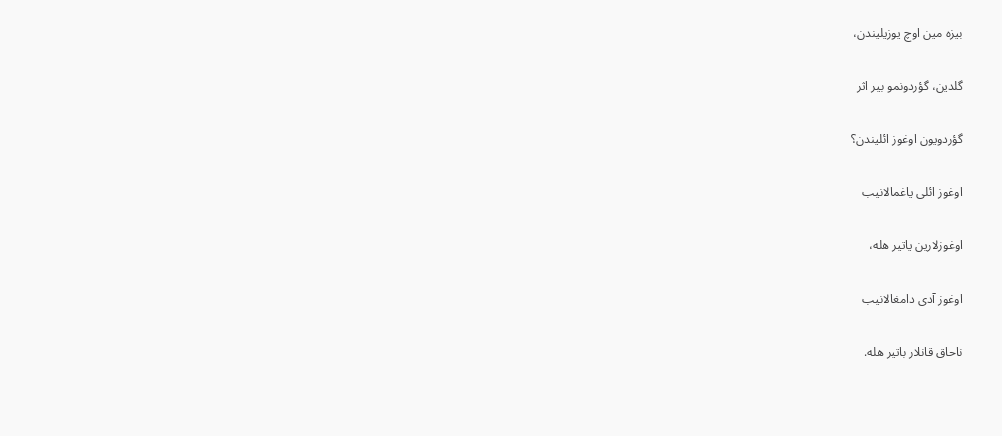بیزه مین اوچ یوزیلیندن،

گلدین، گؤردونمو بیر اثر

گؤردویون اوغوز ائلیندن؟

اوغوز ائلی یاغمالانیب

اوغوزلارین یاتیر هله،

اوغوز آدی دامغالانیب

ناحاق قانلار باتیر هله.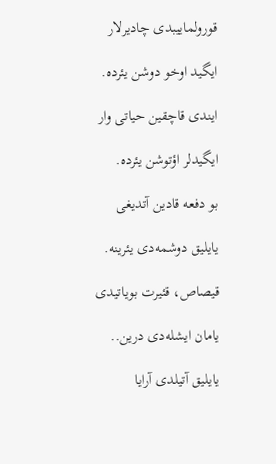قورولماییبدی چادیرلار

ایگید اوخو دوشن یئرده.

ایندی قاچقین حیاتی وار

ایگیدلر اؤتوشن یئرده.

بو دفعه‌ قادین آتدیغی

یایلیق دوشمه‌دی یئرینه.

قیصاص، قئیرت بویاتیدی

یامان ایشله‌دی درین..

یایلیق آتیلدی آرایا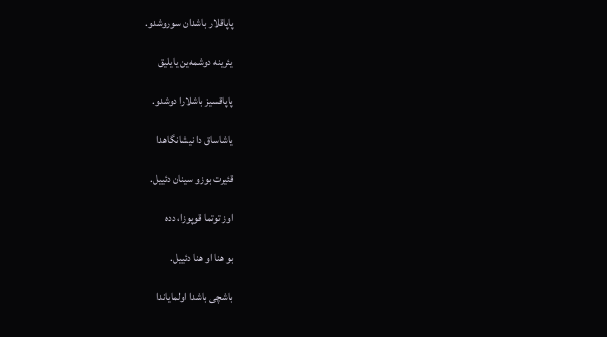پاپاقلار باشدان سوروشدو.

یئرینه دوشمه‌ین یایلیق

پاپاقسیز باشلارا دوشدو.

یاشاساق دا نیشانگاهدا

قئیرت بوزو سینان دئییل.

اوز توتما قوپوزا، دده‌

بو هنا او هنا دئییل.

باشچی باشدا اولمایاندا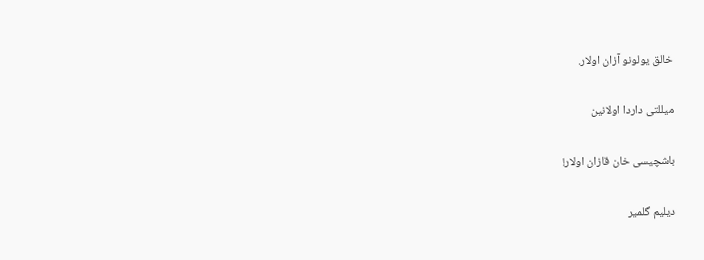خالق یولونو آزان اولار.

میللتی داردا اولانین

باشچیسی خان قازان اولار!

دیلیم گلمیر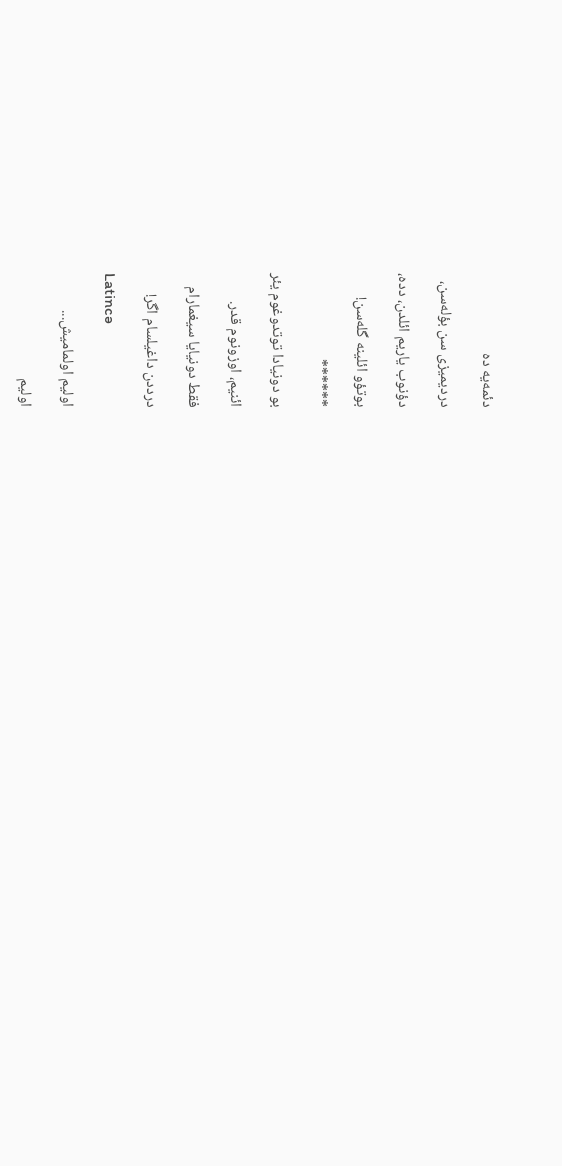دئمه‌یه ده

دردیمیزی سن بؤله‌سن،

دؤنوب یاریم ائلدن، دده‌،

بوتؤو ائلینه گله‌سن!

******

بو دونیادا توتدوغوم یئر

ائنیم، اوزونوم قدر.

فقط دونیایا سیغمارام

درددن داغیلسام اگر!

Latincə

اولیم اولمامیش...

اولیم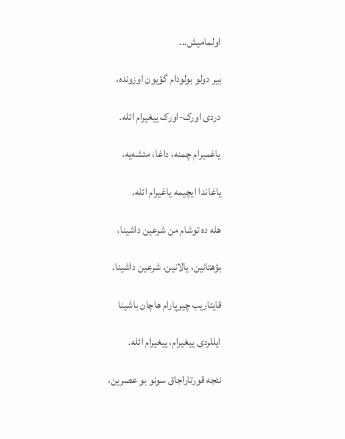اولمامیش...

بیر دولو بولودام گؤیون اوزونده،

دردی اورک-اورک ییغیرام ائله.

یاغمیرام چمنه، داغا، مئشه‌یه،

یاغاندا ایچیمه یاغیرام ائله.

هله ده توشام من شرعین داشینا،

بؤهتانین، یالانین، شرعین داشینا.

قایتاریب چیرپارام هاچان باشینا

ایللردی ییغیرام، ییغیرام ائله.

نئجه قورتاراجاق سونو بو عصرین،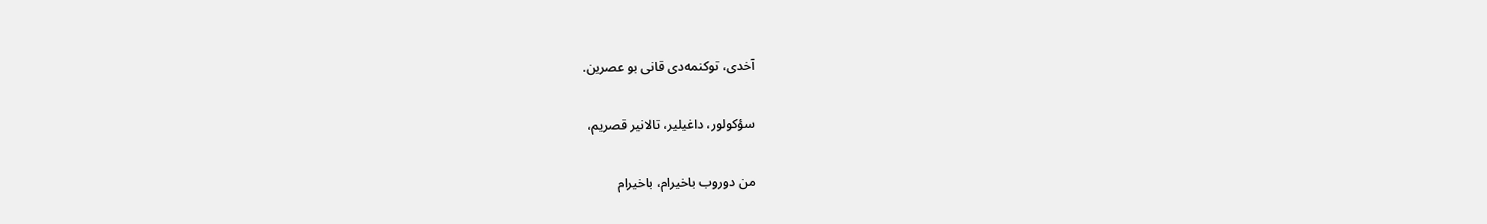آخدی، توکنمه‌دی قانی بو عصرین.

سؤکولور، داغیلیر، تالانیر قصریم،

من دوروب باخیرام، باخیرام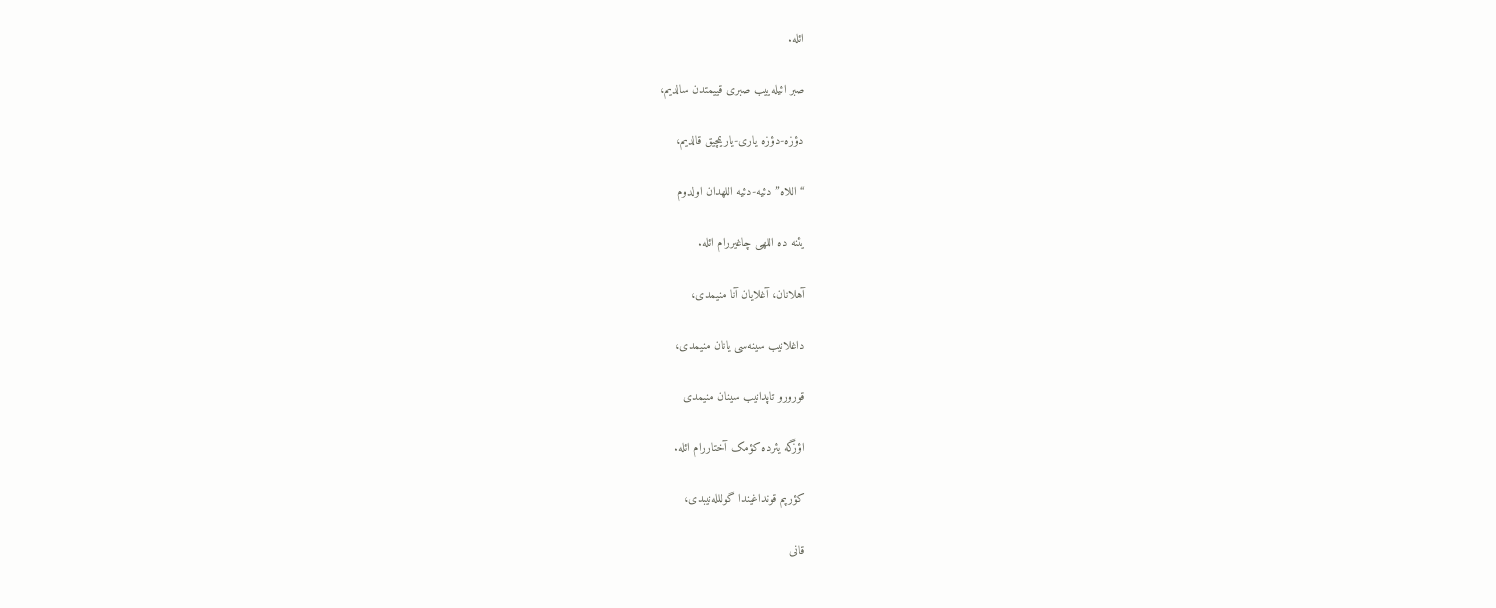ائله.

صبر ائیله‌ییب صبری قییمتدن سالدیم،

دؤزه-دؤزه یاری-یاریمچیق قالدیم،

“اللاه” دئیه-دئیه اللهدان اولدوم

یئنه ده اللهی چاغیررام ائله.

آهلانان، آغلایان آنا منیمدی،

داغلانیب سینه‌سی یانان منیمدی،

قورورو تاپدانیب سینان منیمدی

اؤزگه یئرده کؤمک آختاررام ائله.

کؤرپم قونداغیندا گوللله‌نیبدی،

قانی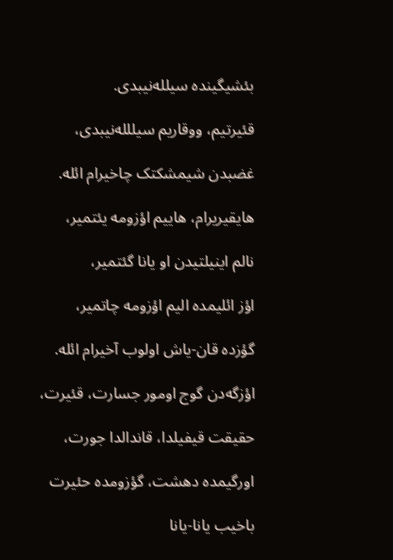بئشیگینده سیلله‌نیبدی.

قئیرتیم، ووقاریم سیللله‌نیبدی،

غضبدن شیمشکتک چاخیرام ائله.

هایقیریرام، هاییم اؤزومه یئتمیر،

نالم اینیلتیدن او یانا گئتمیر،

اؤز ائلیمده الیم اؤزومه چاتمیر،

گؤزده قان-یاش اولوب آخیرام ائله.

اؤزگه‌دن گوج اومور جسارت، قئیرت،

حقیقت قیفیلدا، قاندالدا جورت،

اورگیمده دهشت، گؤزومده حئیرت

باخیب یانا-یانا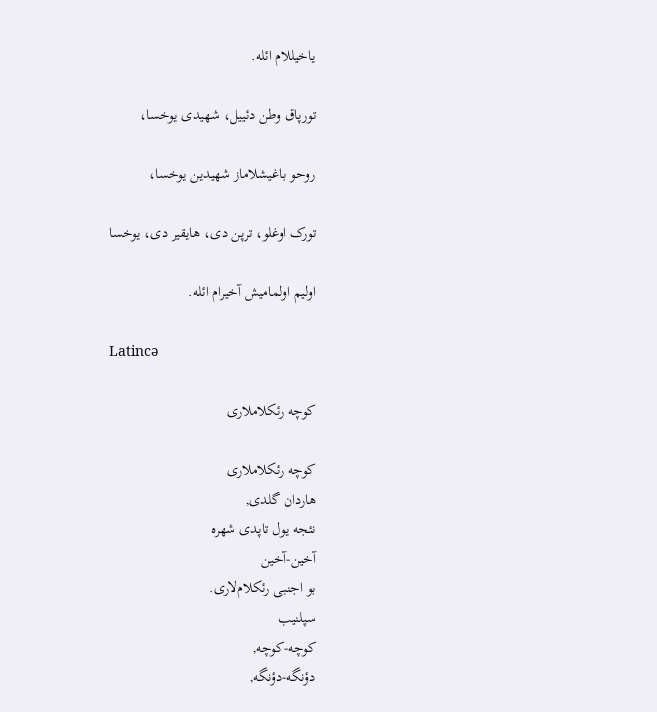یاخیللام ائله.

تورپاق وطن دئییل، شهیدی یوخسا،

روحو باغیشلاماز شهیدین یوخسا،

تورک اوغلو، ترپن دی، هایقیر دی، یوخسا

اولیم اولمامیش آخیرام ائله.

Latincə

کوچه رئکلاملاری

کوچه رئکلاملاری
هار‌دان گلدی,
نئجه یول تاپدی شهره
آخین-آخین
بو اجنبی رئکلام‌لاری.
سپلنیب
کوچه-کوچه,
دؤنگه-دؤنگه,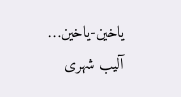یاخین-یاخین…
آلیب شهری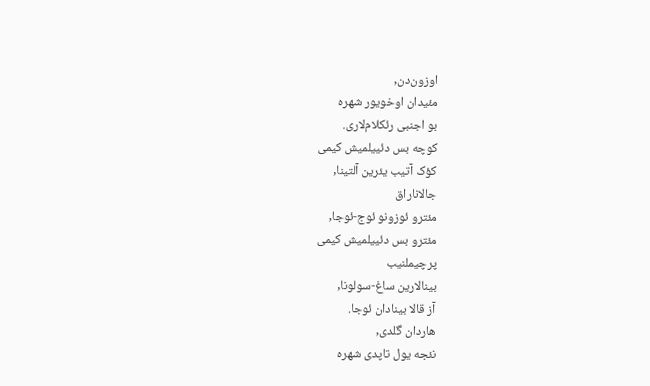اوزون‌دن,
مئیدان اوخویور شهره
بو اجنبی رئکلام‌لاری.
کوچه بس دئییلمیش کیمی
کؤک آتیب یئرین آلتینا,
جالاناراق
مئترو ئوزونو ئوج-ئوجا,
مئترو بس دئییلمیش کیمی
پرچیملنیب
بینا‌لارین ساغ-سولونا,
آز قالا بینا‌دان ئوجا.
هار‌دان گلدی,
نئجه یول تاپدی شهره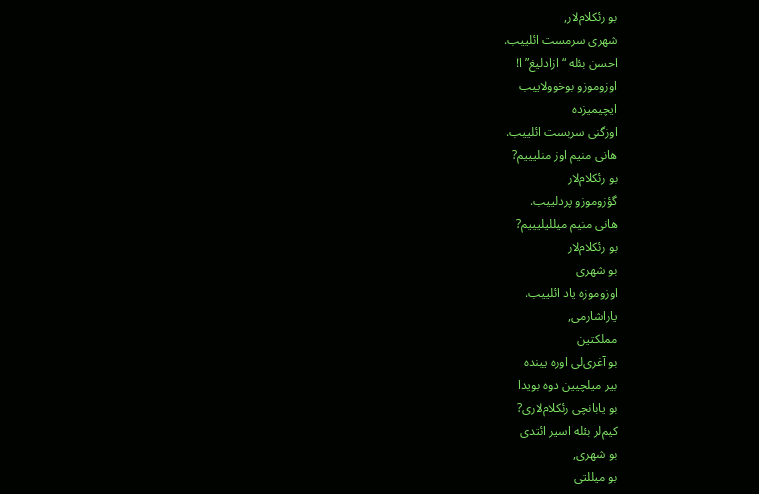بو رئکلام‌لار,
شهری سرمست ائلییب.
احسن بئله “ازادلیغ”ا!
اوزوموزو بوخوولاییب
ایچیمیزده
اوزگنی سربست ائلییب.
هانی منیم اوز منلیییم?
بو رئکلام‌لار
گؤزوموزو پردلییب.
هانی منیم میللیلیییم?
بو رئکلام‌لار
بو شهری
اوزوموزه یاد ائلییب.
یاراشارمی,
مملکتین
بو آغری‌لی اوره یینده
بیر میلچیین دوه بویدا
بو یابانچی رئکلام‌لاری?
کیم‌لر بئله اسیر ائتدی
بو شهری,
بو میللتی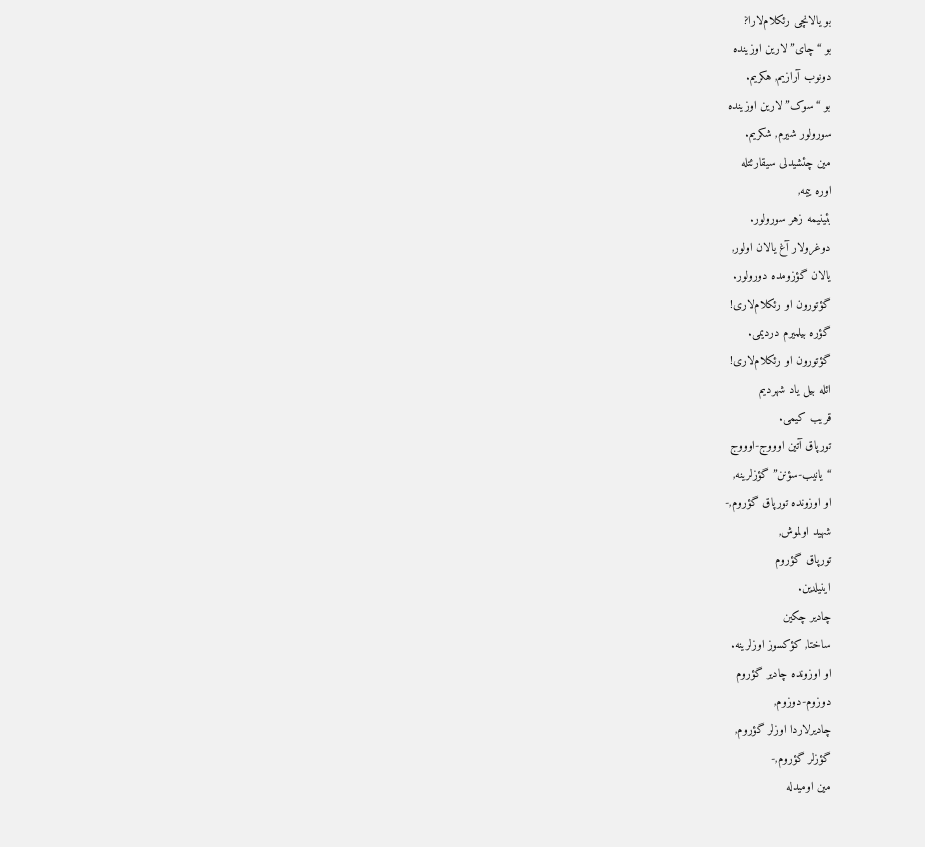بو یالانچی رئکلام‌لارا?
بو “چای”لارین اوزینده
دونوب آرازیم, هکریم.
بو “سوک”لارین اوزینده
سورولور شیرم, شکریم.
مین چئشید‌لی سیقارئتله
اوره ییمه,
بئینیمه زهر سورولور.
دوغرو‌لار آغ یالان اولور,
یالان گؤزومده دورولور.
گؤتورون او رئکلام‌لاری!
گؤره بیلمیرم دردیمی.
گؤتورون او رئکلام‌لاری!
ائله بیل یاد شهردیم
قریب کیمی.
تورپاق آتین اوووج-اوووج
“یانیب-سؤنن” گؤز‌لرینه,
او اوزونده تورپاق گؤروم,-
شهید اولموش,
تورپاق گؤروم
اینیلدین.
چادیر چکین
ساختا, کؤکسوز اوزلرینه.
او اوزونده چادیر گؤروم
دوزوم-دوزوم,
چادیر‌لاردا اوزلر گؤروم,
گؤز‌لر گؤروم,-
مین اومیدله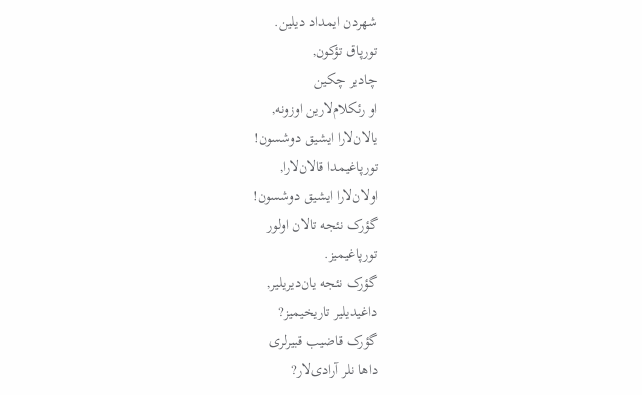شهر‌دن ایمداد دیلین.
تورپاق تؤکون,
چادیر چکین
او رئکلام‌لارین اوزونه,
یالان‌لارا ایشیق دوشسون!
تورپاغیمدا قالان‌لارا,
اولان‌لارا ایشیق دوشسون!
گؤرک نئجه تالان اولور
تورپاغیمیز.
گؤرک نئجه یان‌دیریلیر,
داغیدیلیر تاریخیمیز?
گؤرک قاضیب قبیر‌لری
داها نلر آرادی‌لار?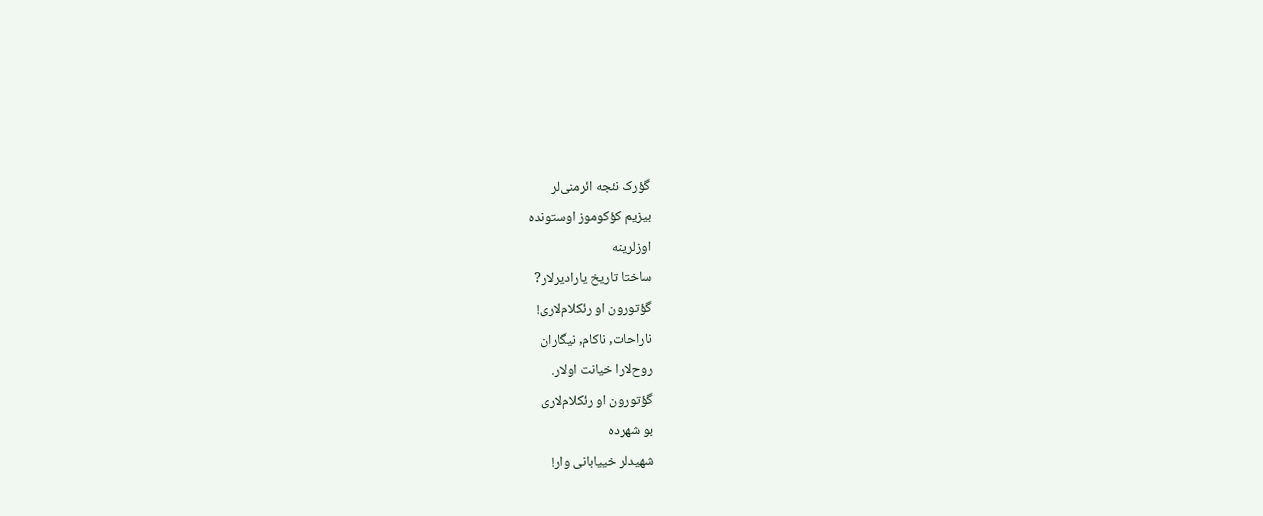گؤرک نئجه ائرمنی‌لر
بیزیم کؤکوموز اوستونده
اوزلرینه
ساختا تاریخ یارا‌دیر‌لار?
گؤتورون او رئکلام‌لاری!
ناراحات, ناکام, نیگاران
روح‌لارا خیانت اولار.
گؤتورون او رئکلام‌لاری
بو شهرده
شهید‌لر خییابانی وار!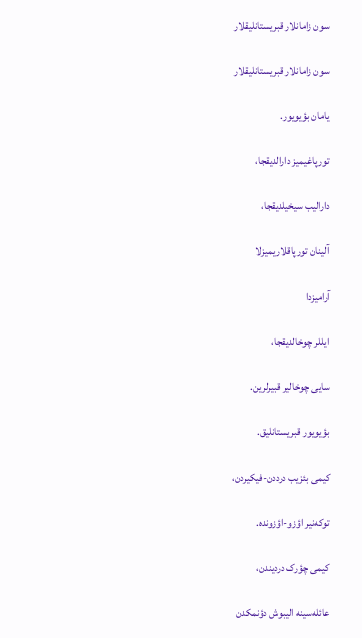سون زامانلار قبریستانلیقلار

سون زامانلار قبریستانلیقلار

یامان بؤیویور.

تورپاغیمیز دارالدیقجا،

دارالیب سیخیلدیقجا،

آلینان تورپاقلاریمیزلا

آرامیزدا

ایللر چوخالدیقجا،

سایی چوخالیر قبیرلرین.

بؤیویور قبریستانلیق.

کیمی بئزیب درددن-فیکیردن،

توکه‌نیر اؤزو-اؤزونده.

کیمی چؤرک دردیندن،

عائله‌سینه الیبوش دؤنمکدن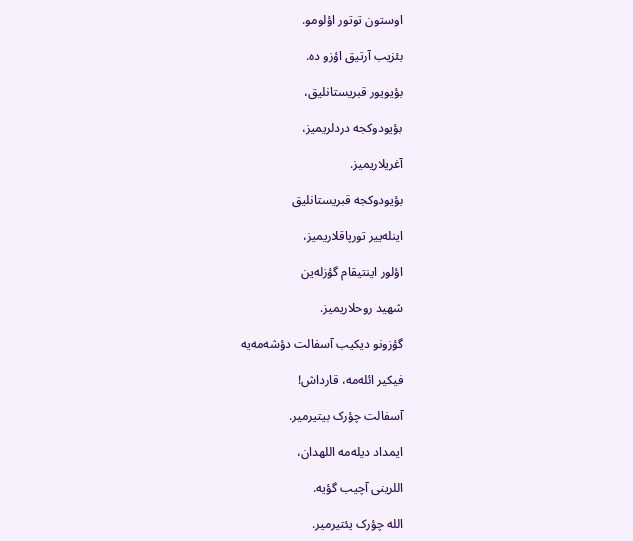اوستون توتور اؤلومو.

بئزیب آرتیق اؤزو ده.

بؤیویور قبریستانلیق،

بؤیودوکجه دردلریمیز،

آغریلاریمیز.

بؤیودوکجه قبریستانلیق

اینله‌ییر تورپاقلاریمیز،

اؤلور اینتیقام گؤزله‌ین

شهید روحلاریمیز.

گؤزونو دیکیب آسفالت دؤشه‌مه‌یه

فیکیر ائله‌مه، قارداش!

آسفالت چؤرک بیتیرمیر.

ایمداد دیله‌مه اللهدان،

اللرینی آچیب گؤیه.

الله چؤرک یئتیرمیر.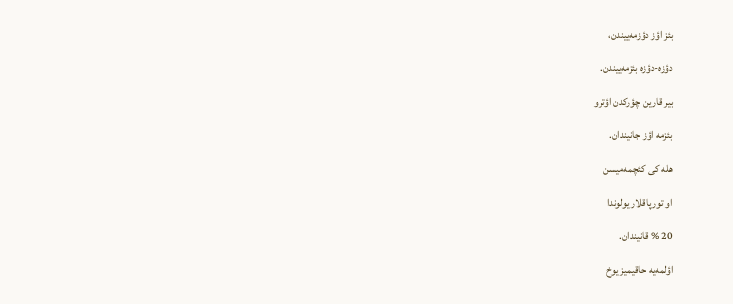بئز اؤز دؤزمه‌ییندن،

دؤزه-دؤزه بئزمه‌ییندن.

بیر قارین چؤرکدن اؤترو

بئزمه اؤز جانیندان.

هله کی کئچمه‌میسن

او تورپاقلار یولوندا

20 % قانیندان.

اؤلمه‌یه حاقیمیز یوخ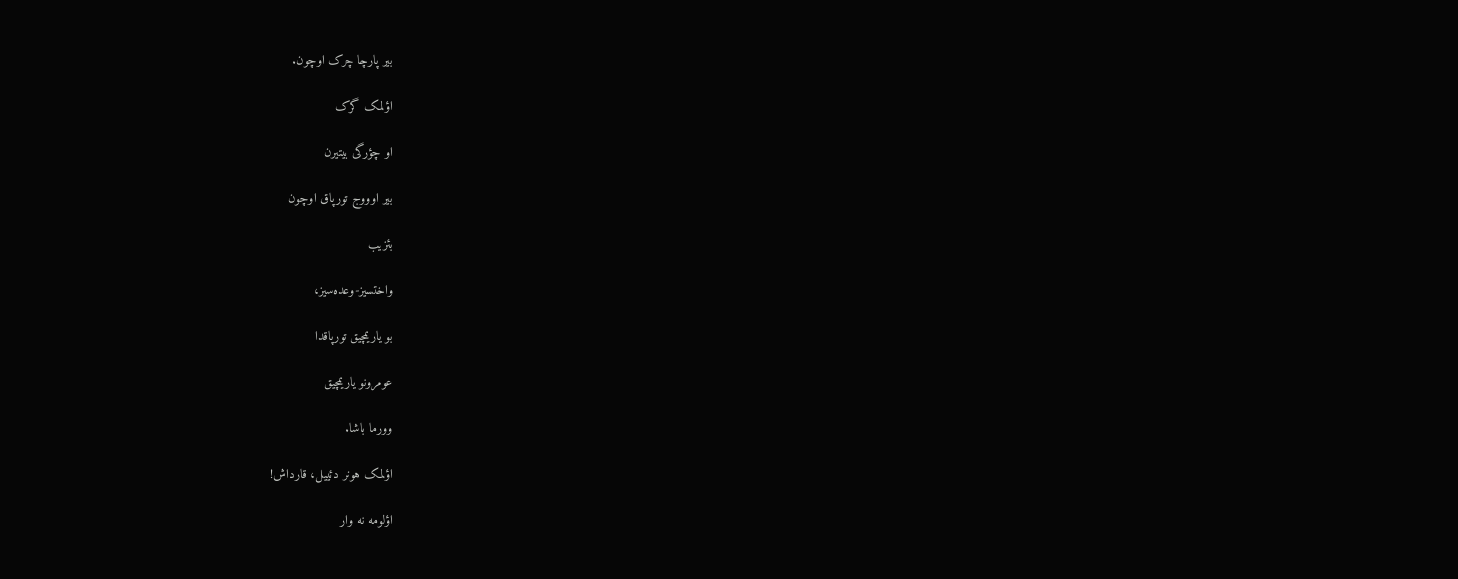بیر پارچا چرک اوچون.

اؤلمک گرک

او چؤرگی بیتیرن

بیر اوووج تورپاق اوچون

بئزیب

واختسیز-وعده‌سیز،

بو یاریمچیق تورپاقدا

عومرونو یاریمچیق

وورما باشا.

اؤلمک هونر دئییل، قارداش!

اؤلومه نه وار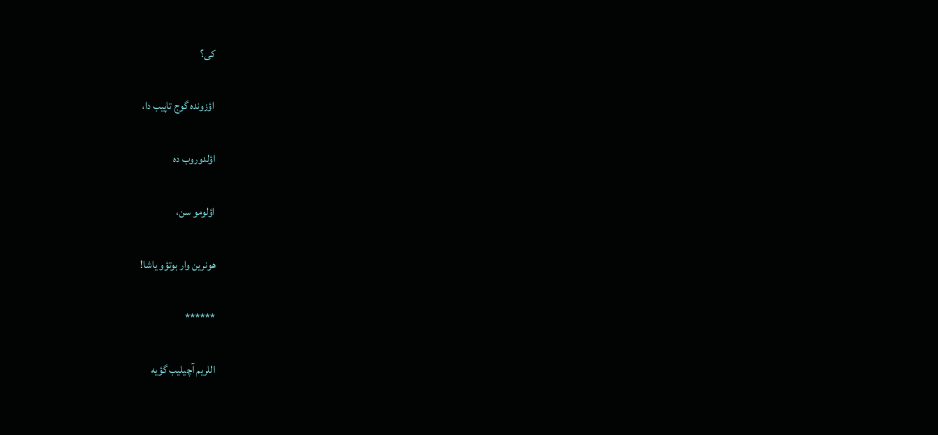کی؟

اؤزونده گوج تاپیب دا،

اؤلدوروب ده

اؤلومو سن،

هونرین وار بوتؤو یاشا!

******

اللریم آچیلیب گؤیه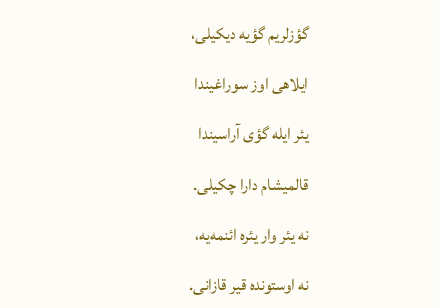گؤزلریم گؤیه دیکیلی،

ایلاهی اوز سوراغیندا

یئر ایله گؤی آراسیندا

قالمیشام دارا چکیلی.

نه یئر وار یئره ائنمه‌یه،

نه اوستونده قیر قازانی.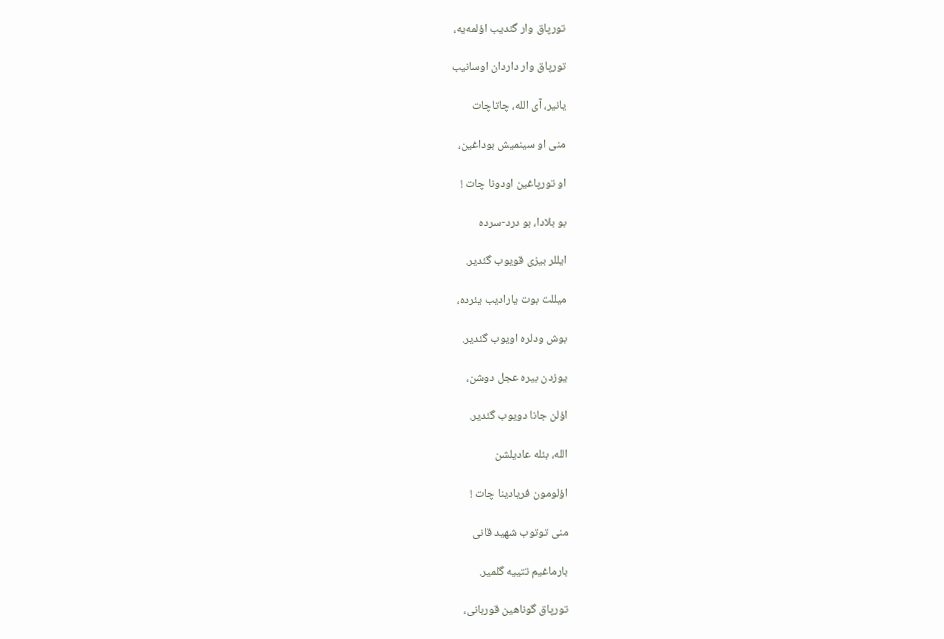تورپاق وار گئدیب اؤلمه‌یه،

تورپاق وار داردان اوسانیب

یانیر، آی الله، چاتاچات

منی او سینمیش بوداغین،

او تورپاغین اودونا چات !

بو بلادا، بو درد-سرده

ایللر بیزی قویوب گئدیر.

میللت بوت یارادیب یئرده،

بوش ودلره اویوب گئدیر.

یوزدن بیره عجل دوشن،

اؤلن جانا دویوب گئدیر.

الله، بئله عادیلشن

اؤلومون فریادینا چات !

منی توتوب شهید قانی

بارماغیم تتییه گلمیر.

تورپاق گوناهین قوربانی،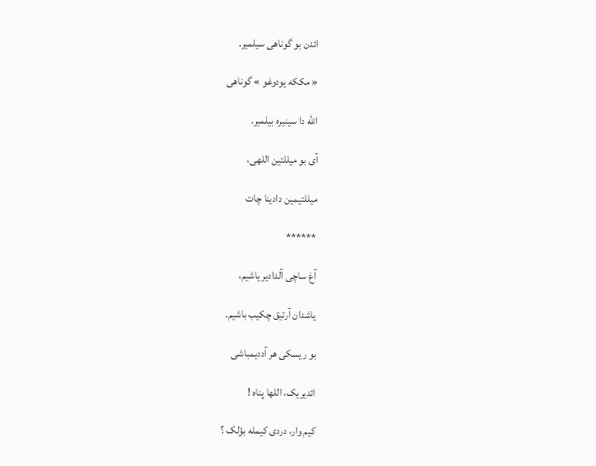ائدن بو گوناهی سیلمیر.

« مککه یودوغو » گوناهی

الله دا سینیره بیلمیر.

آی بو میللتین اللهی،

میللتیمین دادینا چات

******

آغ ساچی آلدادیر یاشیم،

یاشدان آرتیق چکیب باشیم.

بو ریسکی هر آددیمباشی

ائدیریک، اللها پناه !

کیم وار، دردی کیمله بؤلک ؟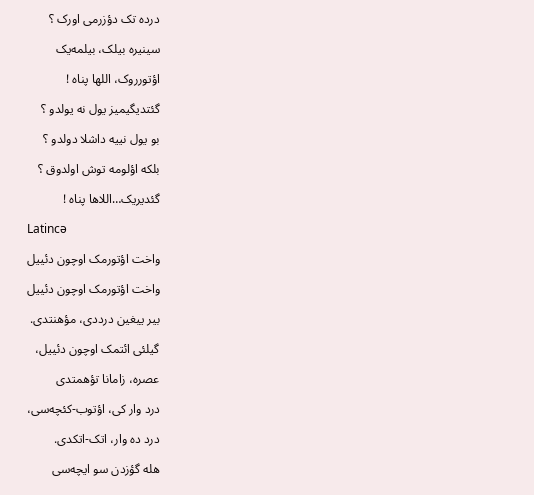درده تک دؤزرمی اورک ؟

سینیره بیلک، بیلمه‌یک

اؤتورروک، اللها پناه !

گئتدیگیمیز یول نه یولدو ؟

بو یول نییه داشلا دولدو ؟

بلکه اؤلومه توش اولدوق ؟

گئدیریک…اللاها پناه !

Latincə

واخت اؤتورمک اوچون دئییل

واخت اؤتورمک اوچون دئییل

بیر ییغین درددی، مؤهنتدی.

گیلئی ائتمک اوچون دئییل،

عصره، زامانا تؤهمتدی

درد وار کی، اؤتوب-کئچه‌سی،

درد ده وار، اتک-اتکدی.

هله گؤزدن سو ایچه‌سی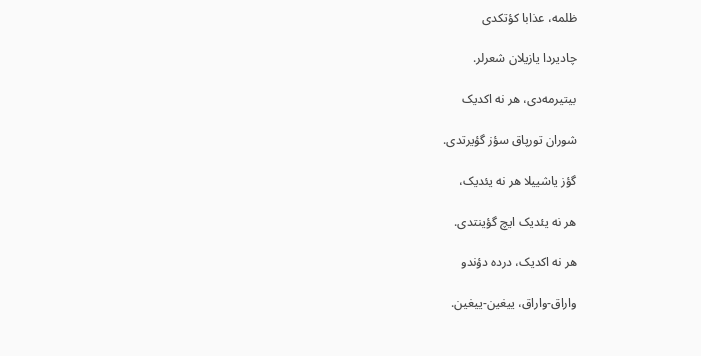ظلمه، عذابا کؤتکدی

چادیردا یازیلان شعرلر.

بیتیرمه‌دی، هر نه اکدیک

شوران تورپاق سؤز گؤیرتدی.

گؤز یاشییلا هر نه یئدیک،

هر نه یئدیک ایچ گؤینتدی.

هر نه اکدیک، درده دؤندو

واراق-واراق، ییغین-ییغین.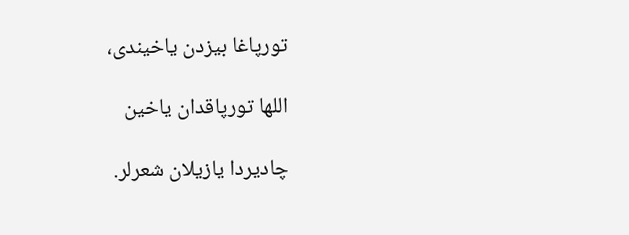تورپاغا بیزدن یاخیندی،

اللها تورپاقدان یاخین

چادیردا یازیلان شعرلر.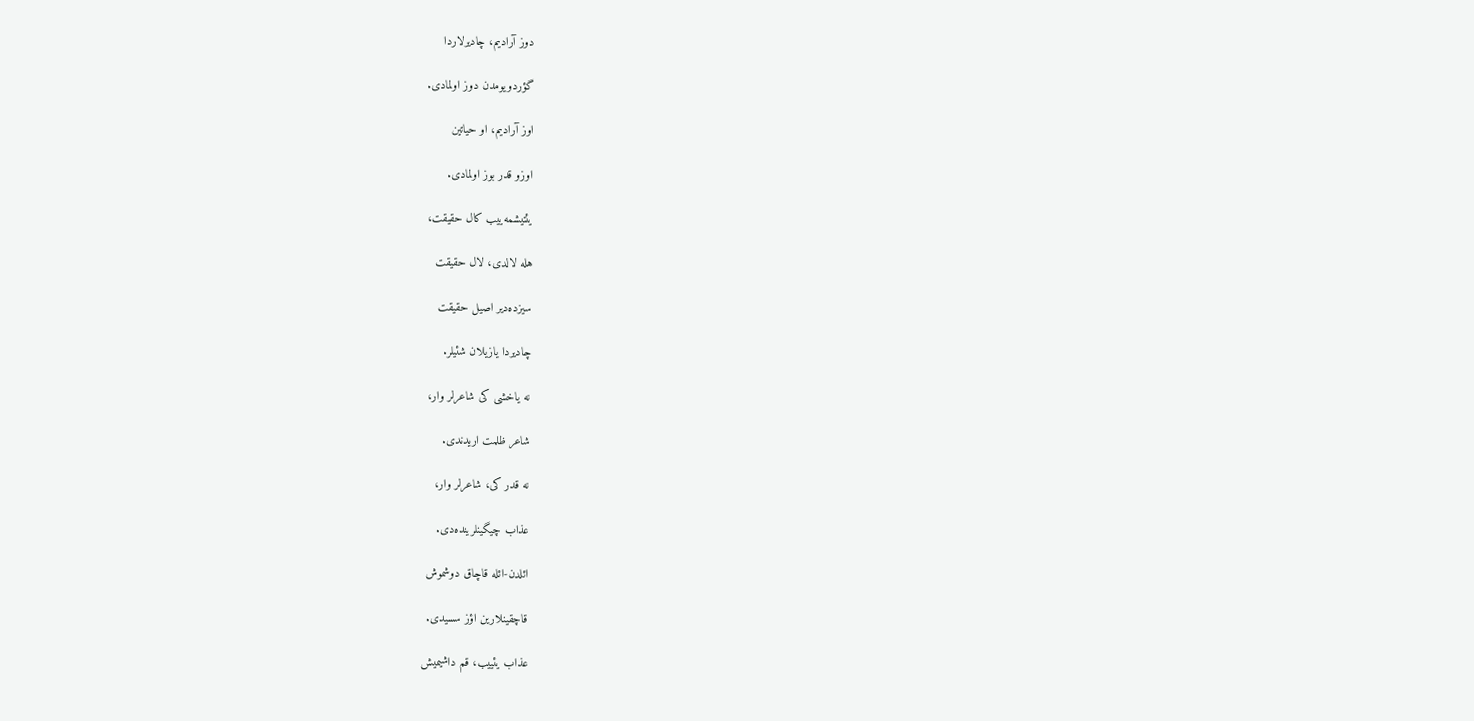دوز آرادیم، چادیرلاردا

گؤردویومدن دوز اولمادی.

اوز آرادیم، او حیاتین

اوزو قدر بوز اولمادی.

یئتیشمه‌ییب کال حقیقت،

هله لالدی، لال حقیقت

سیزده‌دیر اصیل حقیقت

چادیردا یازیلان شئیلر.

نه یاخشی کی شاعرلر وار،

شاعر ظلمت اریدندی.

نه قدر کی، شاعرلر وار،

عذاب چیگینلرینده‌دی.

ائلدن-ائله قاچاق دوشموش

قاچقینلارین اؤز سسیدی.

عذاب یئییب، قم داشیمیش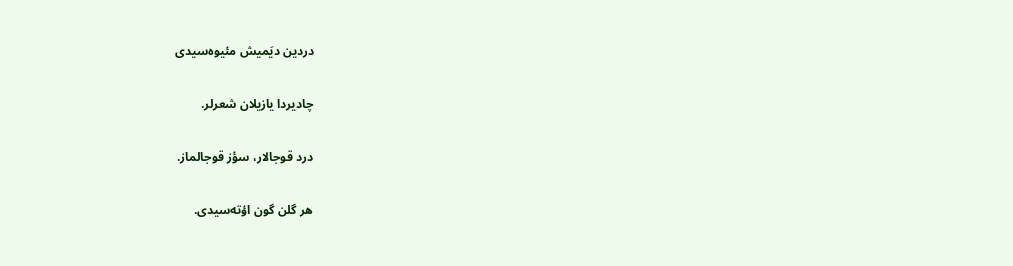دردین دیَمیش مئیوه‌سیدی

چادیردا یازیلان شعرلر.

درد قوجالار، سؤز قوجالماز.

هر گلن گون اؤته‌سیدی.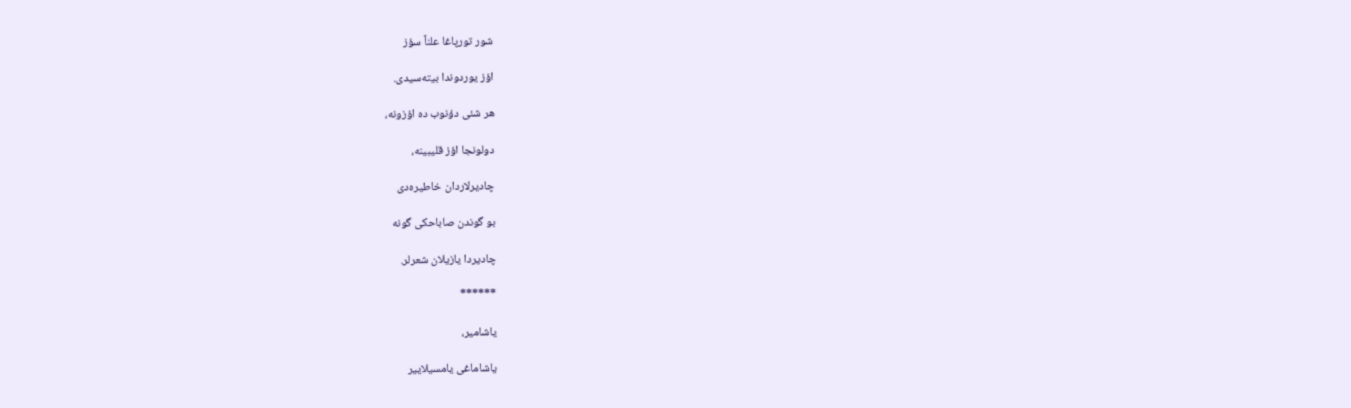شور تورپاغا علناً سؤز

اؤز یوردوندا بیته‌سیدی.

هر شئی دؤنوب ده اؤزونه،

دولونجا اؤز قلیبینه،

چادیرلاردان خاطیره‌دی

بو گوندن صاباحکی گونه

چادیردا یازیلان شعرلر.

******

یاشامیر،

یاشاماغی یامسیلاییر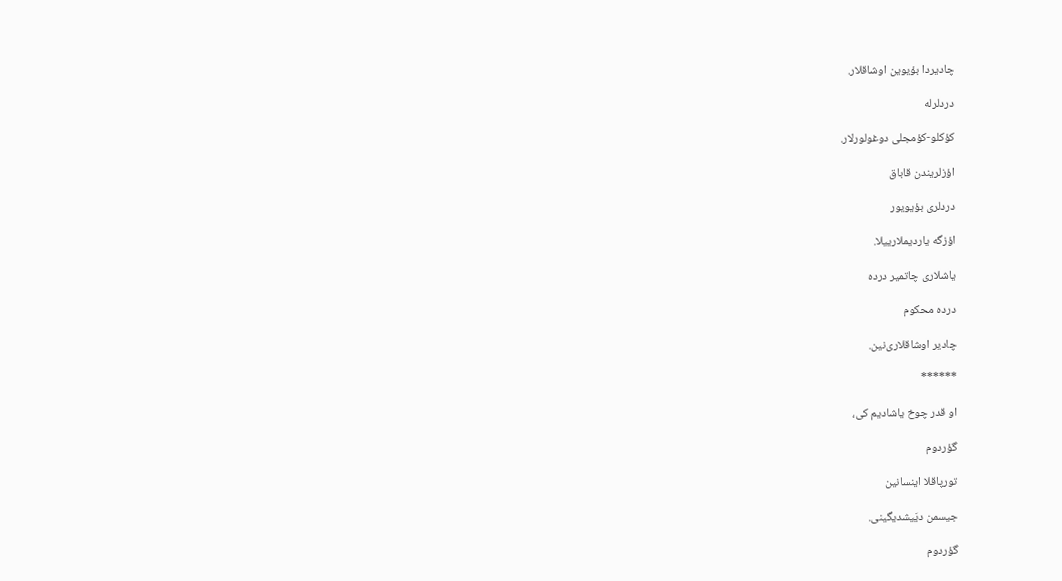چادیردا بؤیوین اوشاقلار.

دردلرله

کؤکلو-کؤمجلی دوغولورلار.

اؤزلریندن قاباق

دردلری بؤیویور

اؤزگه یاردیملارییلا.

یاشلاری چاتمیر درده

درده محکوم

چادیر اوشاقلاری‌نین.

******

او قدر چوخ یاشادیم کی،

گؤردوم

تورپاقلا اینسانین

جیسمن دیَیشدیگینی.

گؤردوم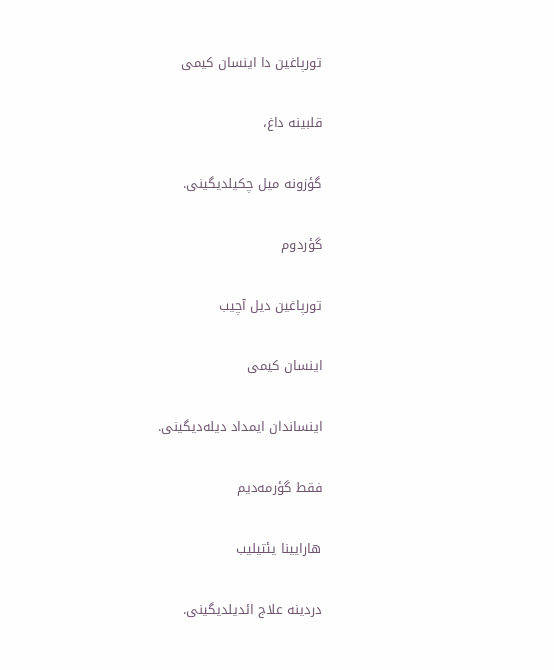تورپاغین دا اینسان کیمی

قلبینه داغ،

گؤزونه میل چکیلدیگینی.

گؤردوم

تورپاغین دیل آچیب

اینسان کیمی

اینساندان ایمداد دیله‌دیگینی.

فقط گؤرمه‌دیم

هارایینا یئتیلیب

دردینه علاج ائدیلدیگینی.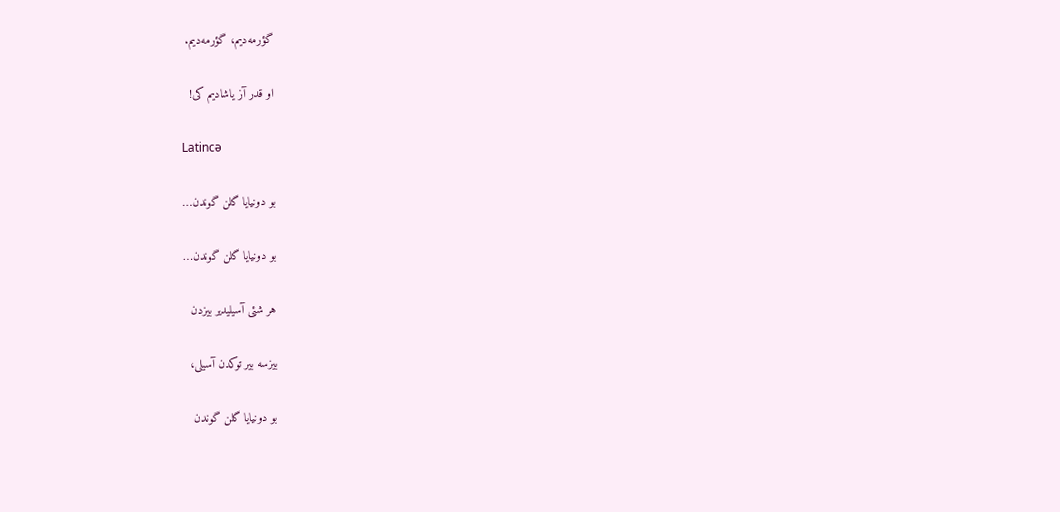گؤرمه‌دیم، گؤرمه‌دیم.

او قدر آز یاشادیم کی!

Latincə

بو دونیایا گلن گوندن…

بو دونیایا گلن گوندن…

هر شئی آسیلیدیر بیزدن

بیزسه بیر توکدن آسیلی،

بو دونیایا گلن گوندن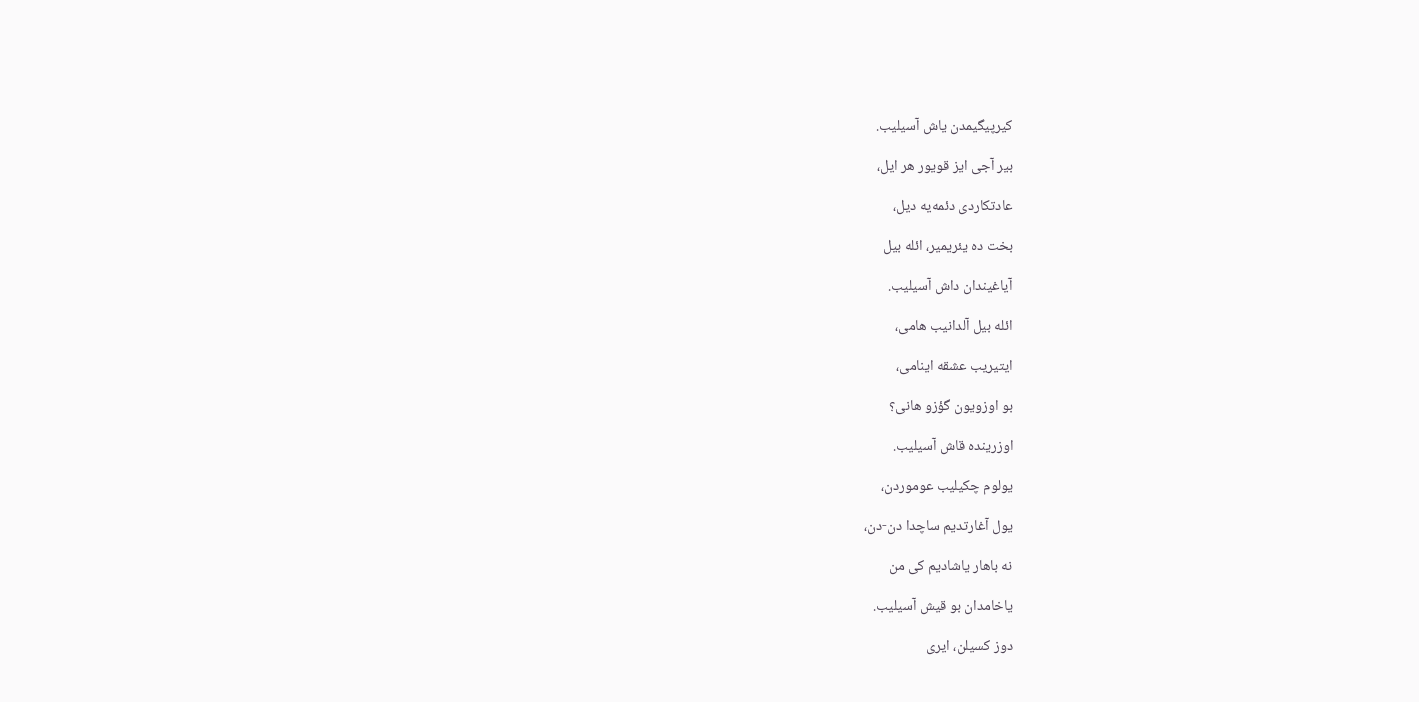کیرپیگیمدن یاش آسیلیب.

بیر آجی ایز قویور هر ایل،

عادتکاردی دئمه‌یه دیل،

بخت ده یئریمیر، ائله بیل

آیاغیندان داش آسیلیب.

ائله بیل آلدانیب هامی،

ایتیریب عشقه اینامی،

بو اوزویون گؤزو هانی؟

اوزرینده قاش آسیلیب.

یولوم چکیلیب عوموردن،

یول آغارتدیم ساچدا دن-دن،

نه باهار یاشادیم کی من

یاخامدان بو قیش آسیلیب.

دوز کسیلن، ایری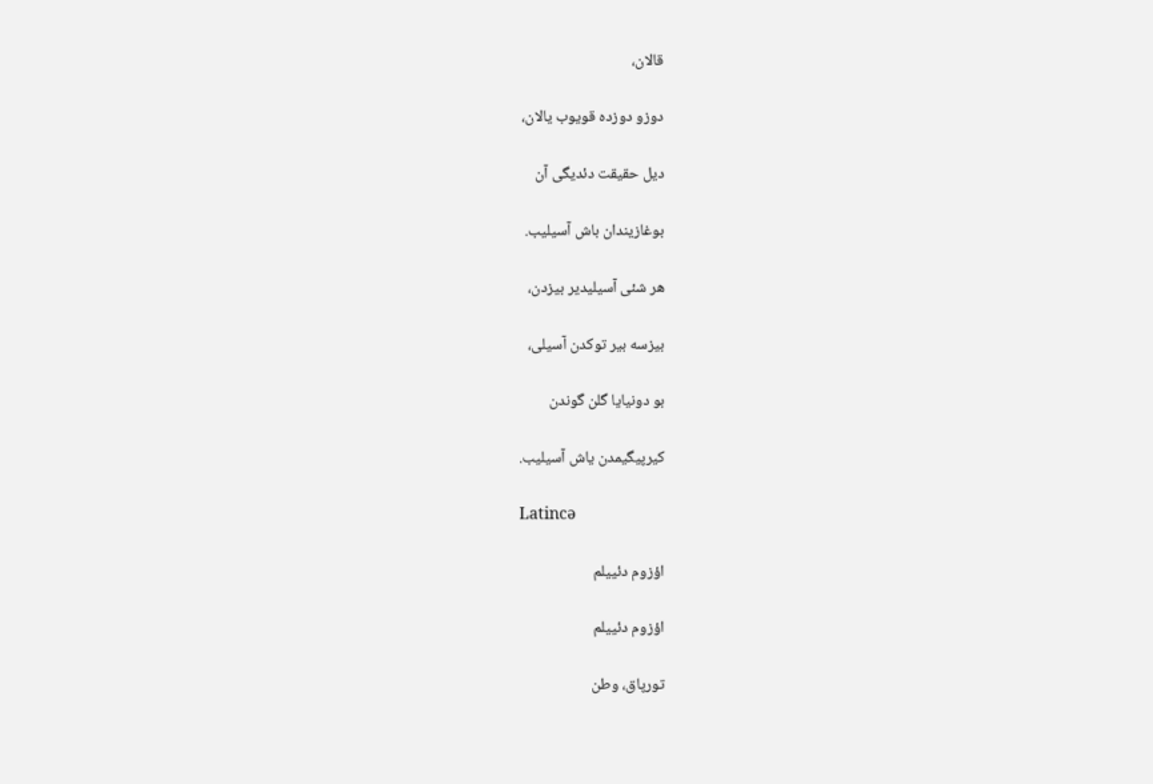قالان،

دوزو دوزده قویوب یالان،

دیل حقیقت دئدیگی آن

بوغازیندان باش آسیلیب.

هر شئی آسیلیدیر بیزدن،

بیزسه بیر توکدن آسیلی،

بو دونیایا گلن گوندن

کیرپیگیمدن یاش آسیلیب.

Latincə

اؤزوم دئییلم

اؤزوم دئییلم

تورپاق، وطن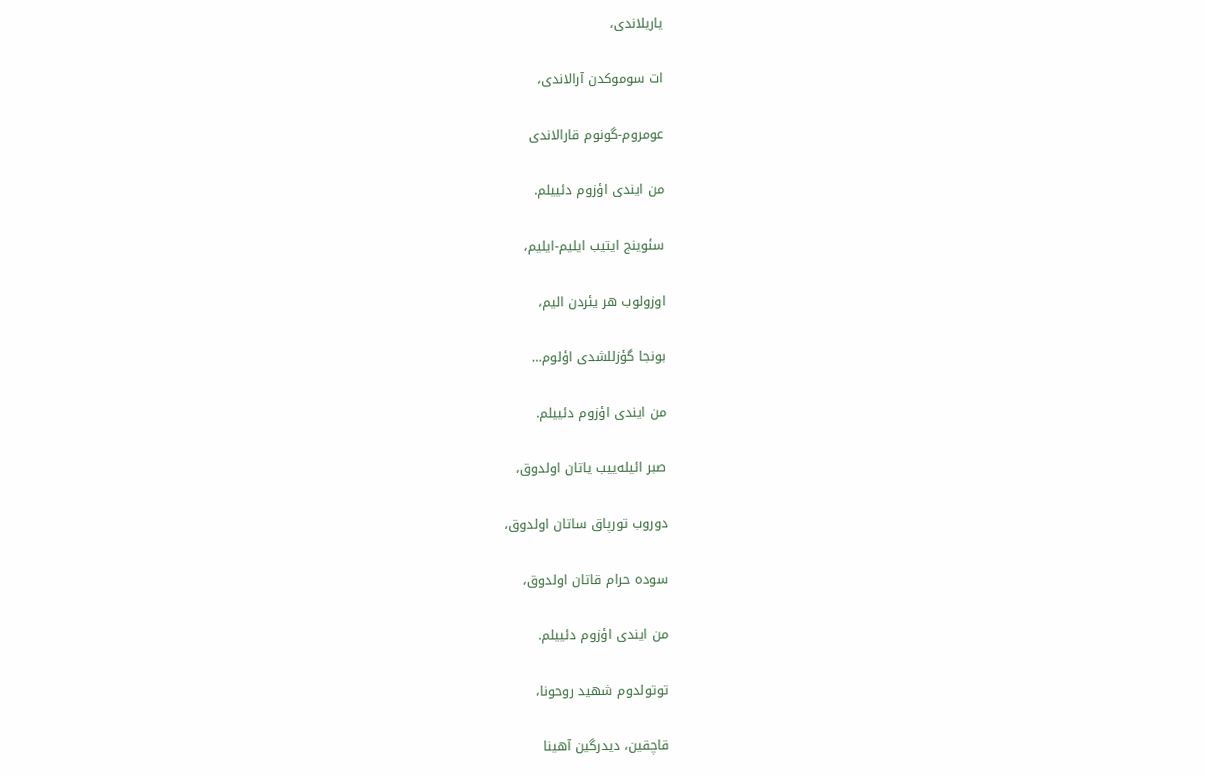یاریلاندی،

ات سوموکدن آرالاندی،

عومروم-گونوم قارالاندی

من ایندی اؤزوم دئییلم.

سئوینج ایتیب ایلیم-ایلیم،

اوزولوب هر یئردن الیم،

بونجا گؤزللشدی اؤلوم…

من ایندی اؤزوم دئییلم.

صبر ائیله‌ییب یاتان اولدوق،

دوروب تورپاق ساتان اولدوق،

سوده حرام قاتان اولدوق،

من ایندی اؤزوم دئییلم.

توتولدوم شهید روحونا،

قاچقین، دیدرگین آهینا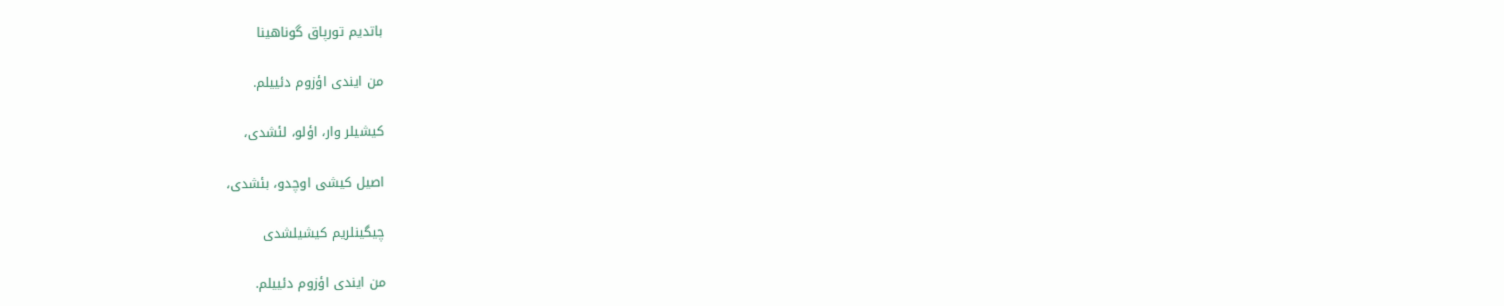باتدیم تورپاق گوناهینا

من ایندی اؤزوم دئییلم.

کیشیلر وار، اؤلو، لئشدی،

اصیل کیشی اوچدو، بئشدی،

چیگینلریم کیشیلشدی

من ایندی اؤزوم دئییلم.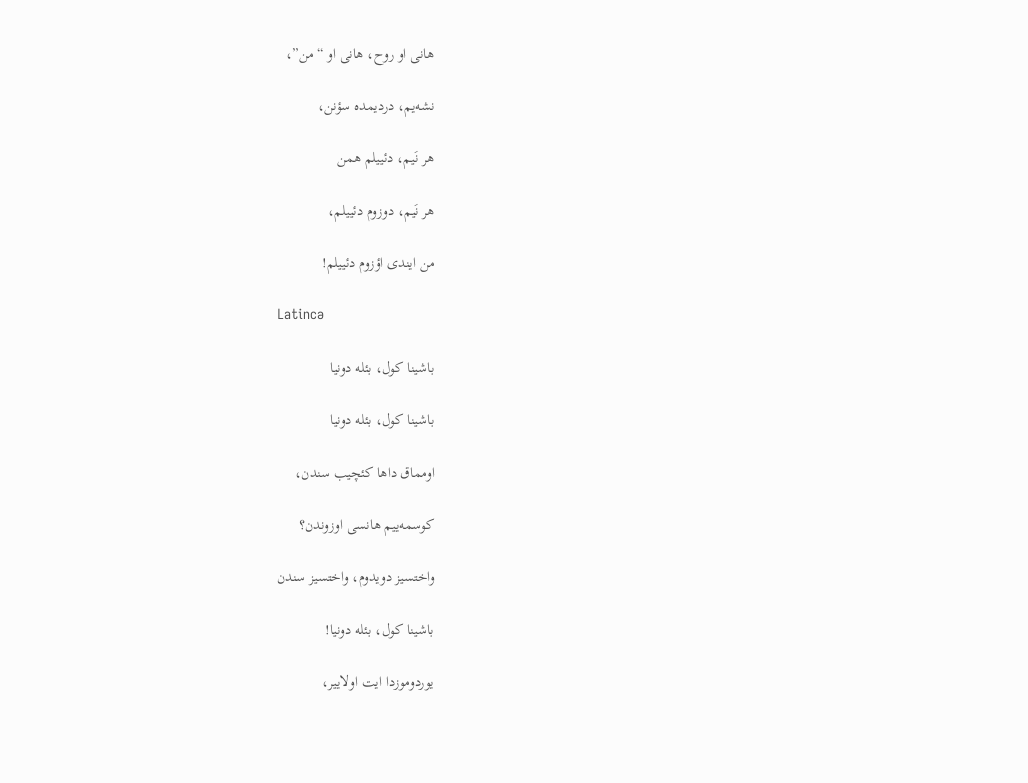هانی او روح، هانی او “من”،

نشه‌یم، دردیمده سؤنن،

هر نَیم، دئییلم همن

هر نَیم، دوزوم دئییلم،

من ایندی اؤزوم دئییلم!

Latincə

باشینا کول، بئله دونیا

باشینا کول، بئله دونیا

اومماق داها کئچیب سندن،

کوسمه‌ییم هانسی اوزوندن؟

واختسیز دویدوم، واختسیز سندن

باشینا کول، بئله دونیا!

یوردوموزدا ایت اولاییر،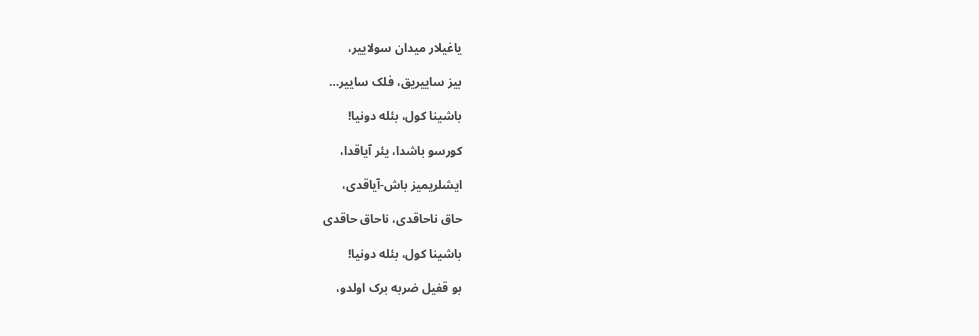یاغیلار میدان سولاییر،

بیز ساییریق، فلک ساییر…

باشینا کول، بئله دونیا!

کورسو باشدا، یئر آیاقدا،

ایشلریمیز باش-آیاقدی،

حاق ناحاقدی، ناحاق حاقدی

باشینا کول، بئله دونیا!

بو قفیل ضربه‌ برک اولدو،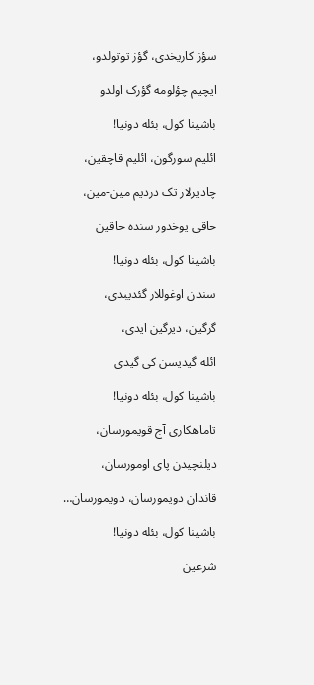سؤز کاریخدی، گؤز توتولدو،

ایچیم چؤلومه گؤرک اولدو

باشینا کول، بئله دونیا!

ائلیم سورگون، ائلیم قاچقین،

چادیرلار تک دردیم مین-مین،

حاقی یوخدور سنده حاقین

باشینا کول، بئله دونیا!

سندن اوغوللار گئدیبدی،

گرگین، دیرگین ایدی،

ائله گیدیسن کی گیدی

باشینا کول، بئله دونیا!

تاماهکاری آج قویمورسان،

دیلنچیدن پای اومورسان،

قاندان دویمورسان، دویمورسان…

باشینا کول، بئله دونیا!

شرعین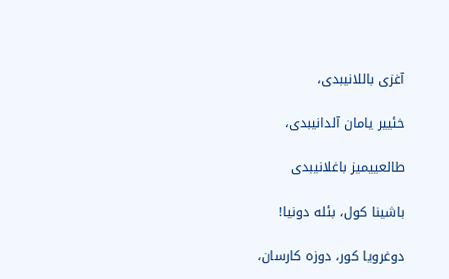آغزی باللانیبدی،

خئییر یامان آلدانیبدی،

طالعییمیز باغلانیبدی

باشینا کول، بئله دونیا!

دوغرویا کور، دوزه کارسان،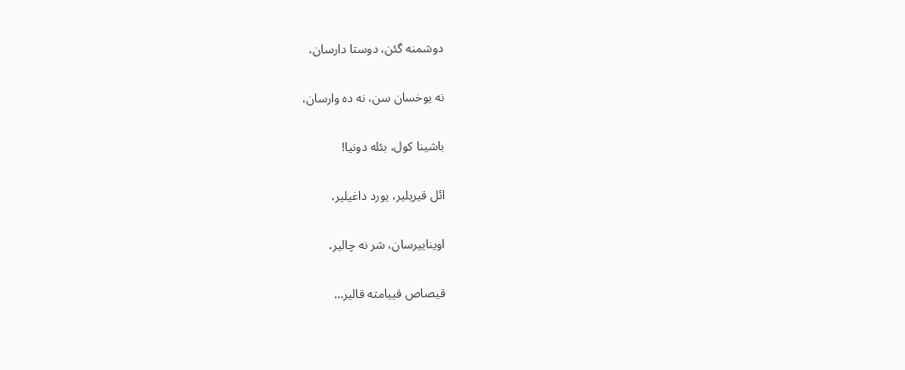دوشمنه گئن، دوستا دارسان،

نه یوخسان سن، نه ده وارسان،

باشینا کول، بئله دونیا!

ائل قیریلیر، یورد داغیلیر،

اویناییرسان، شر نه چالیر،

قیصاص قییامته قالیر…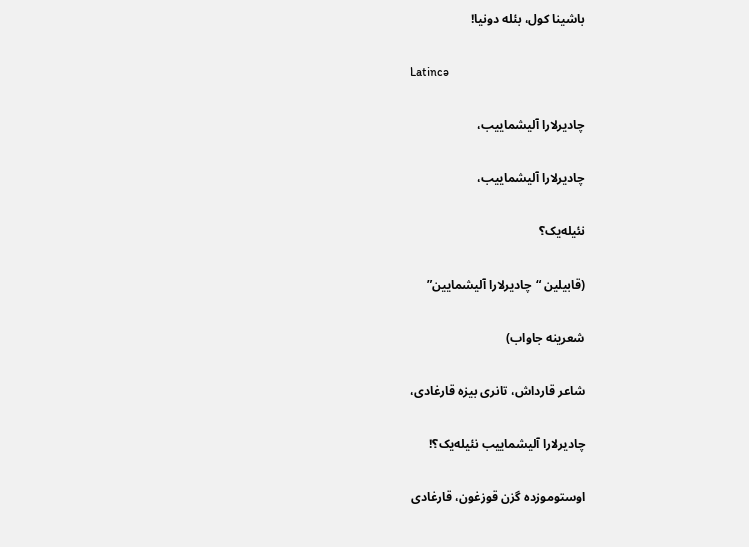باشینا کول، بئله دونیا!

Latincə

چادیرلارا آلیشماییب،

چادیرلارا آلیشماییب،

نئیله‌یک؟

(قابیلین “چادیرلارا آلیشمایین”

شعرینه جاواب)

شاعر قارداش، تانری بیزه قارغادی،

چادیرلارا آلیشماییب نئیله‌یک؟!

اوستوموزده گزن قوزغون، قارغادی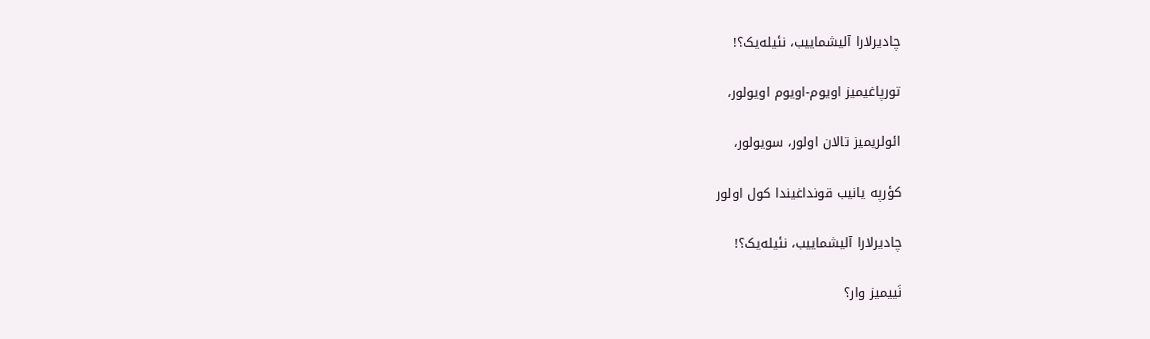چادیرلارا آلیشماییب، نئیله‌یک؟!

تورپاغیمیز اویوم-اویوم اویولور،

ائولریمیز تالان اولور، سویولور،

کؤرپه یانیب قونداغیندا کول اولور

چادیرلارا آلیشماییب، نئیله‌یک؟!

نَییمیز وار؟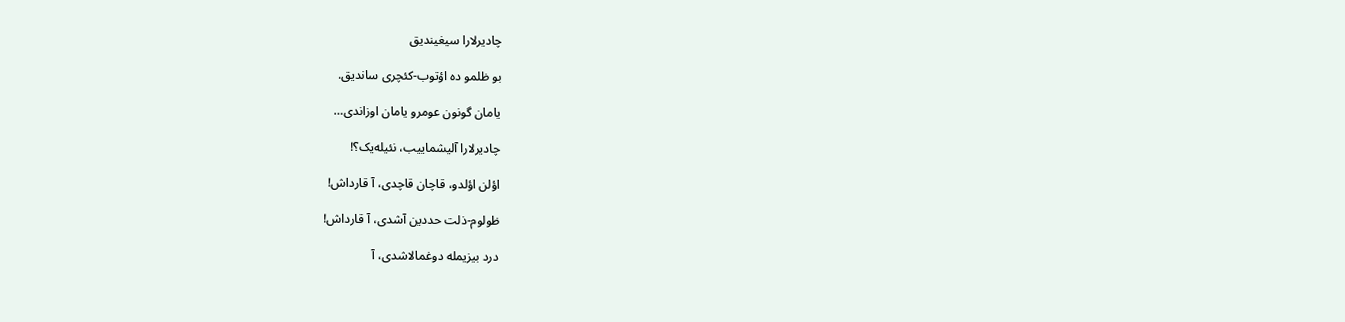چادیرلارا سیغیندیق

بو ظلمو ده اؤتوب-کئچری ساندیق.

یامان گونون عومرو یامان اوزاندی…

چادیرلارا آلیشماییب، نئیله‌یک؟!

اؤلن اؤلدو، قاچان قاچدی، آ قارداش!

ظولوم-ذلت حددین آشدی، آ قارداش!

درد بیزیمله دوغمالاشدی، آ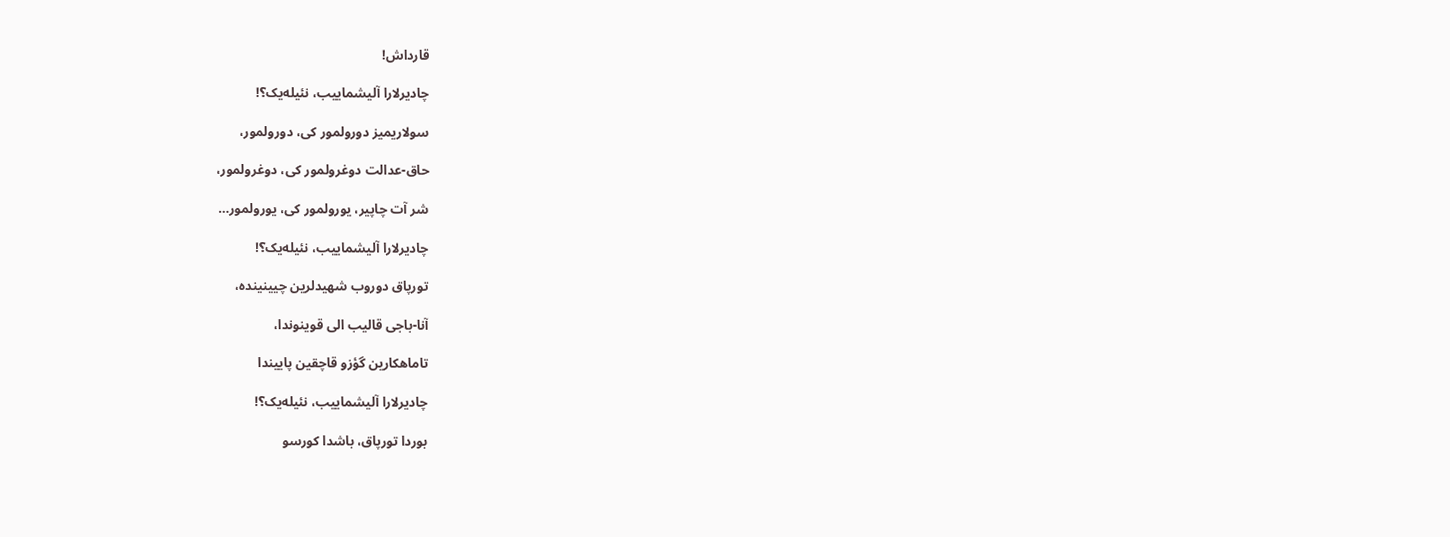قارداش!

چادیرلارا آلیشماییب، نئیله‌یک؟!

سولاریمیز دورولمور کی، دورولمور،

حاق-عدالت دوغرولمور کی، دوغرولمور،

شر آت چاپیر، یورولمور کی، یورولمور…

چادیرلارا آلیشماییب، نئیله‌یک؟!

تورپاق دوروب شهیدلرین چیینینده،

آنا-باجی قالیب الی قوینوندا،

تاماهکارین گؤزو قاچقین پاییندا

چادیرلارا آلیشماییب، نئیله‌یک؟!

بوردا تورپاق، باشدا کورسو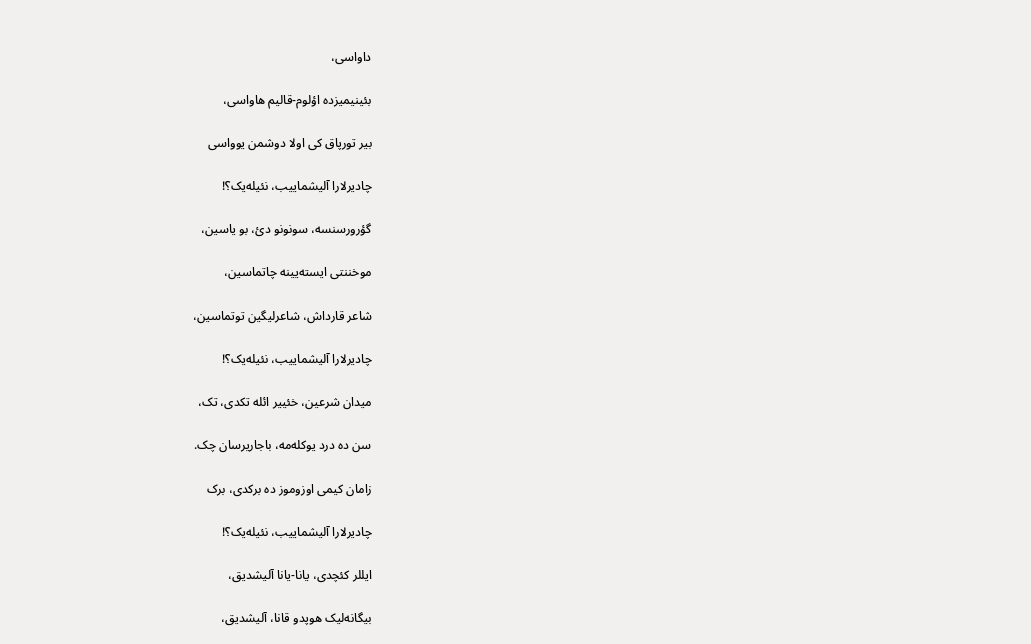داواسی،

بئینیمیزده اؤلوم-قالیم هاواسی،

بیر تورپاق کی اولا دوشمن یوواسی

چادیرلارا آلیشماییب، نئیله‌یک؟!

گؤرورسنسه، سونونو دئ، بو یاسین،

موخننتی ایسته‌یینه چاتماسین،

شاعر قارداش، شاعرلیگین توتماسین،

چادیرلارا آلیشماییب، نئیله‌یک؟!

میدان شرعین، خئییر ائله تکدی، تک،

سن ده درد یوکله‌مه، باجاریرسان چک.

زامان کیمی اوزوموز ده برکدی، برک

چادیرلارا آلیشماییب، نئیله‌یک؟!

ایللر کئچدی، یانا-یانا آلیشدیق،

بیگانه‌لیک هوپدو قانا، آلیشدیق،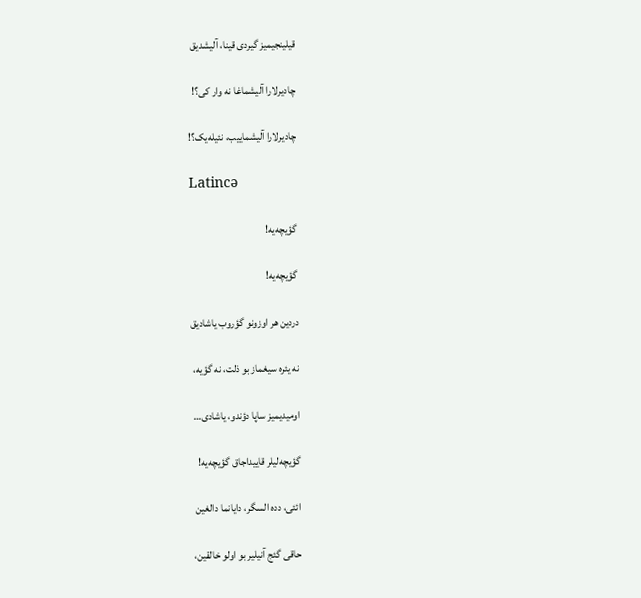قیلینجیمیز گیردی قینا، آلیشدیق

چادیرلارا آلیشماغا نه وار کی؟!

چادیرلارا آلیشماییب، نئیله‌یک؟!

Latincə

گؤیچه‌یه!

گؤیچه‌یه!

دردین هر اوزونو گؤروب یاشادیق

نه یئره سیغماز بو ذلت، نه گؤیه،

اومیدیمیز ساپا دؤندو، یاشادی…

گؤیچه‌لیلر قاییداجاق گؤیچه‌یه!

ائئی، دده‌ السگر، دایانما دالغین

حاقی گئج آنیلیر بو اولو خالقین،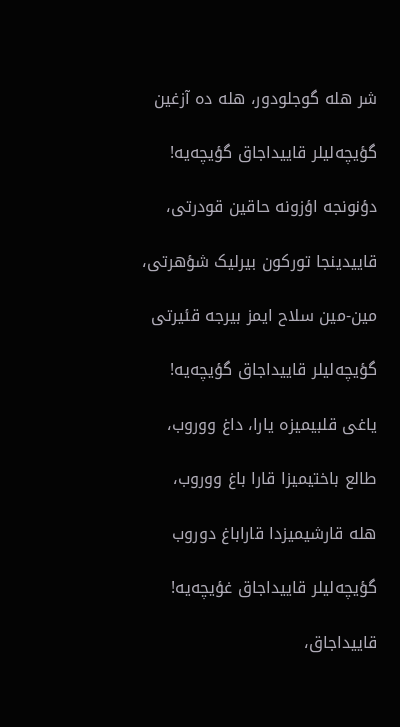شر هله گوجلودور، هله ده آزغین

گؤیچه‌لیلر قاییداجاق گؤیچه‌یه!

دؤنونجه اؤزونه حاقین قودرتی،

قاییدینجا تورکون بیرلیک شؤهرتی،

مین-مین سلاح ایمز بیرجه قئیرتی

گؤیچه‌لیلر قاییداجاق گؤیچه‌یه!

یاغی قلبیمیزه یارا، داغ ووروب،

طالع باختیمیزا قارا باغ ووروب،

هله قارشیمیزدا قاراباغ دوروب

گؤیچه‌لیلر قاییداجاق غؤیچه‌یه!

قاییداجاق،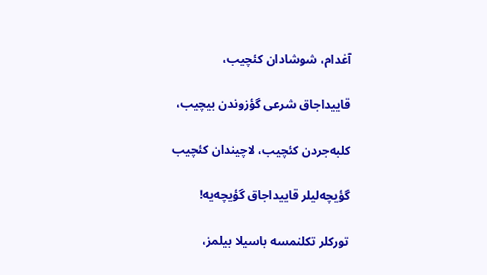آغدام، شوشادان کئچیب،

قاییداجاق شرعی گؤزوندن بیچیب،

کلبه‌جردن کئچیب، لاچیندان کئچیب

گؤیچه‌لیلر قاییداجاق گؤیچه‌یه!

تورکلر تکلنمسه باسیلا بیلمز،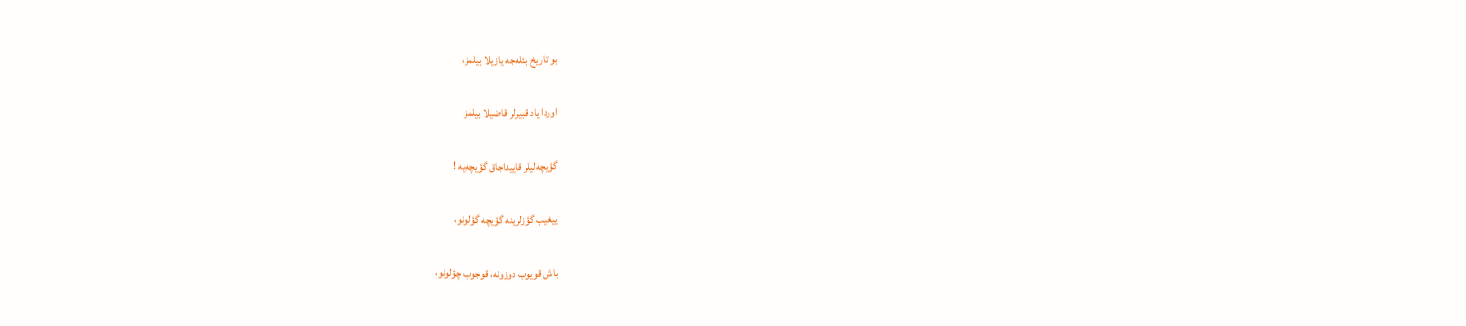بو تاریخ بئله‌جه یازیلا بیلمز،

اوردا یاد قبیرلر قاضیلا بیلمز

گؤیچه‌لیلر قاییداجاق گؤیچه‌یه !

ییغیب گؤزلرینه گؤیچه گؤلونو،

باش قویوب دوزونه، قوجوب چؤلونو،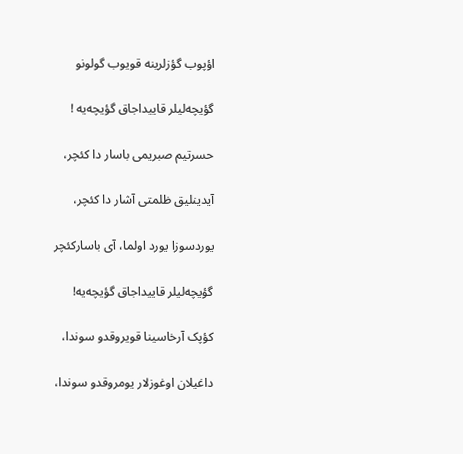اؤپوب گؤزلرینه قویوب گولونو

گؤیچه‌لیلر قاییداجاق گؤیچه‌یه !

حسرتیم صبریمی باسار دا کئچر،

آیدینلیق ظلمتی آشار دا کئچر،

یوردسوزا یورد اولما، آی باسارکئچر

گؤیچه‌لیلر قاییداجاق گؤیچه‌یه!

کؤپک آرخاسینا قویروقدو سوندا،

داغیلان اوغوزلار یومروقدو سوندا،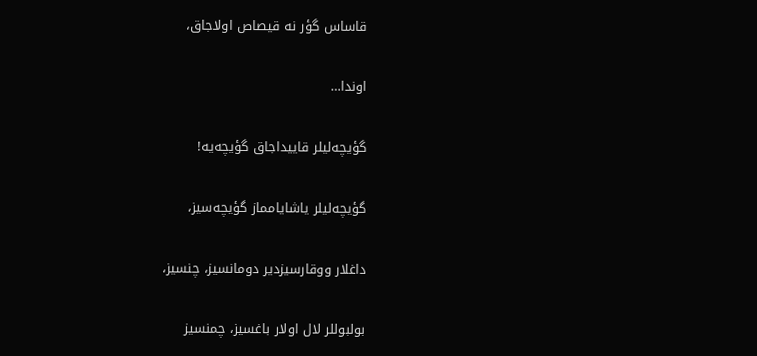قاساس گؤر نه قیصاص اولاجاق،

اوندا…

گؤیچه‌لیلر قاییداجاق گؤیچه‌یه!

گؤیچه‌لیلر یاشایامماز گؤیچه‌سیز،

داغلار ووقارسیزدیر دومانسیز، چنسیز،

بولبوللر لال اولار باغسیز، چمنسیز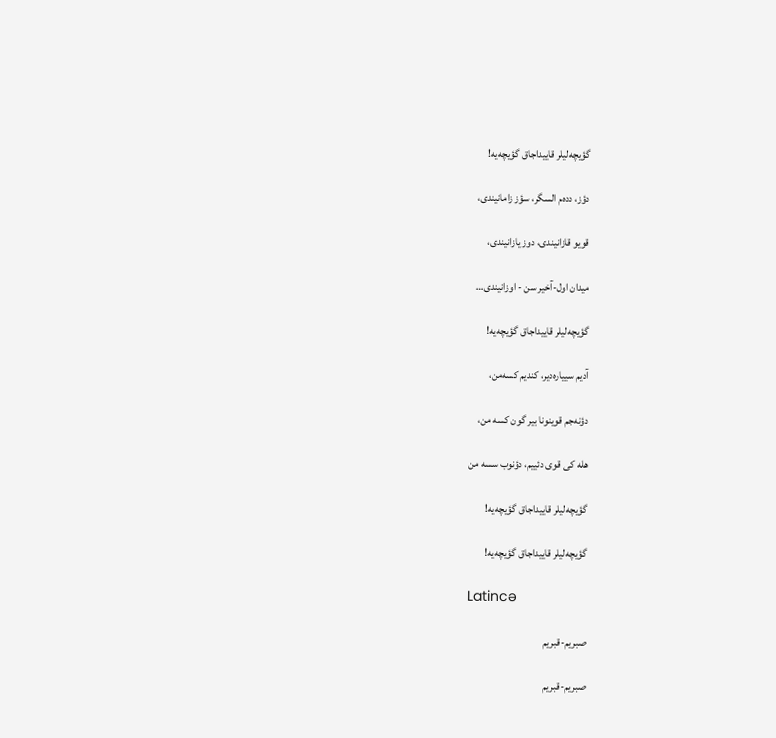گؤیچه‌لیلر قاییداجاق گؤیچه‌یه!

دؤز، دده‌م السگر، سؤز زامانیندی،

قویو قازانیندی، دوز یازانیندی،

میدان اول-آخیر سن - اوزانیندی…

گؤیچه‌لیلر قاییداجاق گؤیچه‌یه!

آدیم سییاره‌دیر، کندیم کسه‌من،

دؤنه‌جم قوینونا بیر گون کسه من،

هله کی قوی دئییم، دؤنوب سسه من

گؤیچه‌لیلر قاییداجاق گؤیچه‌یه!

گؤیچه‌لیلر قاییداجاق گؤیچه‌یه!

Latincə

صبریم-قبریم

صبریم-قبریم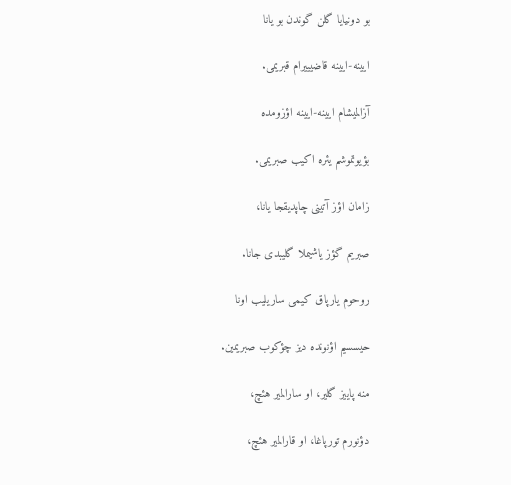بو دونیایا گلن گوندن بو یانا

ایینه-ایینه قاضیییرام قبریمی.

آزالمیشام ایینه-ایینه اؤزومده

بؤیوتموشم یئره اکیب صبریمی.

زامان اؤز آتینی چاپدیقجا یانا،

صبریم گؤز یاشیملا گلیبدی جانا.

روحوم یارپاق کیمی ساریلیب اونا

حیسسیم اؤنونده دیز چؤکوب صبریمین.

منه پاییز گلیر، او سارالمیر هئچ،

دؤنورم تورپاغا، او قارالمیر هئچ،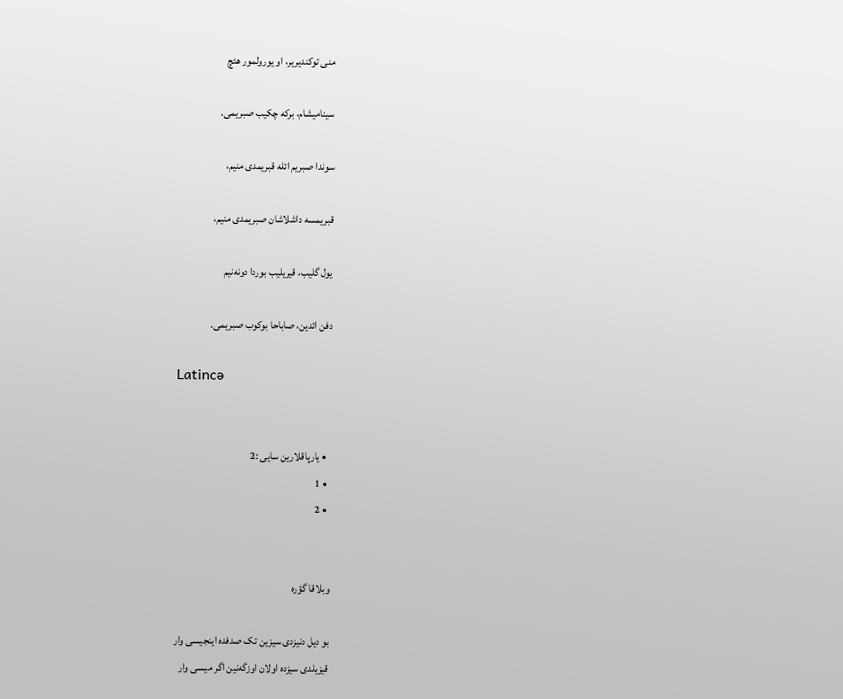منی توکندیریر، او یورولمور هئچ

سینامیشام، برکه چکیب صبریمی.

سوندا صبریم ائله قبریمدی منیم،

قبریمسه داشلاشان صبریمدی منیم،

یول گلیب، قیریلیب بوردا دونه‌نیم

دفن ائدین، صاباحا بوکوب صبریمی.

Latincə


  • یارپاقلارین سایی :2
  • 1
  • 2


وبلاقا گؤره

بو دیل دنیزدی سیزین تک صدفده اینجیسی وار
قیزیلدی سیزده اولان اوزگه‌نین اگر میسی وار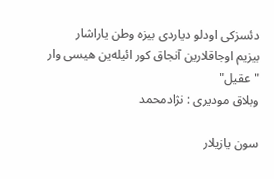دئسزکی اودلو دیاردی بیزه وطن یاراشار
بیزیم اوجاقلارین آنجاق کور ائیله‌ین هیسی وار
"عقیل"
وبلاق مودیری : نژادمحمد

سون یازیلار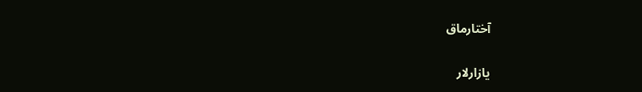آختارماق

یازارلار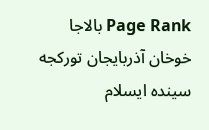Page Rank بالاجا خوخان آذربایجان تورکجه سینده ایسلام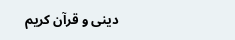دینی و قرآن کریم